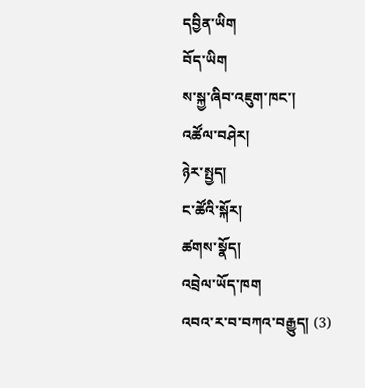དབྱིན་ཡིག
བོད་ཡིག
ས་སྐྱ་ཞིབ་འཇུག་ཁང་།
འཚོལ་བཤེར།
ཉེར་སྤྱད།
ང་ཚོའི་སྐོར།
ཚགས་སྣོད།
འབྲེལ་ཡོད་ཁག
འབའ་ར་བ་བཀའ་བརྒྱུད། (3)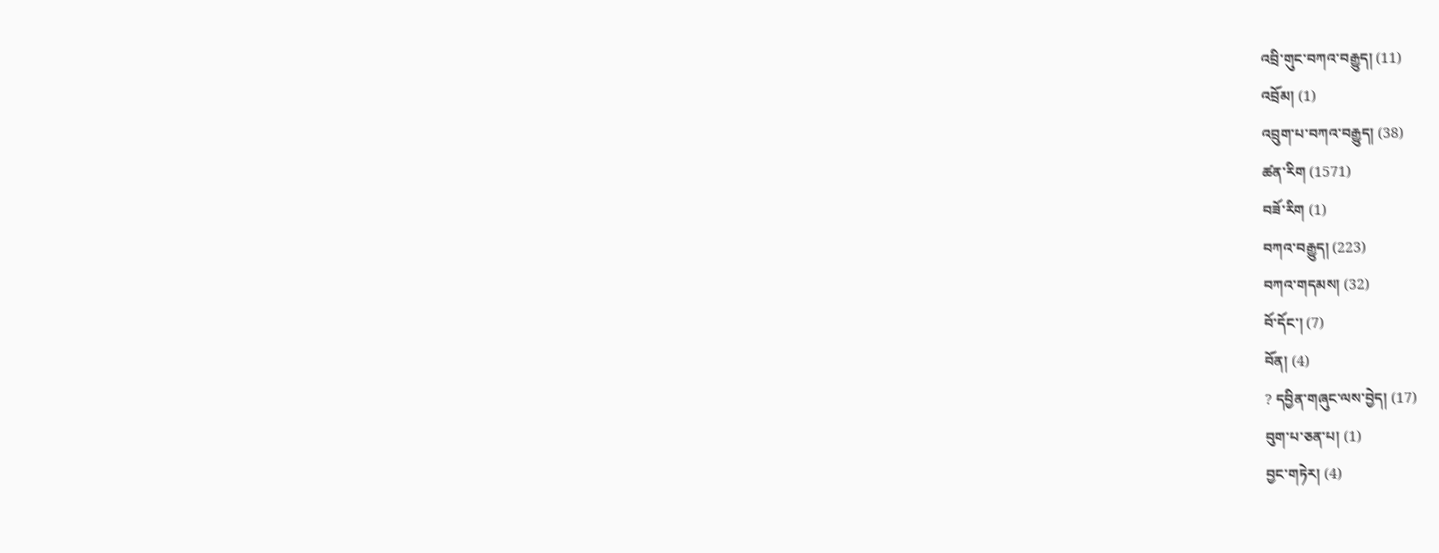འབྲི་གུང་བཀའ་བརྒྱུད། (11)
འབྲོམ། (1)
འབྲུག་པ་བཀའ་བརྒྱུད། (38)
ཚན་རིག (1571)
བཟོ་རིག (1)
བཀའ་བརྒྱུད། (223)
བཀའ་གདམས། (32)
བོ་དོང་། (7)
བོན། (4)
? དབྱིན་གཞུང་ལས་བྱེད། (17)
བུག་པ་ཅན་པ། (1)
བྱང་གཏེར། (4)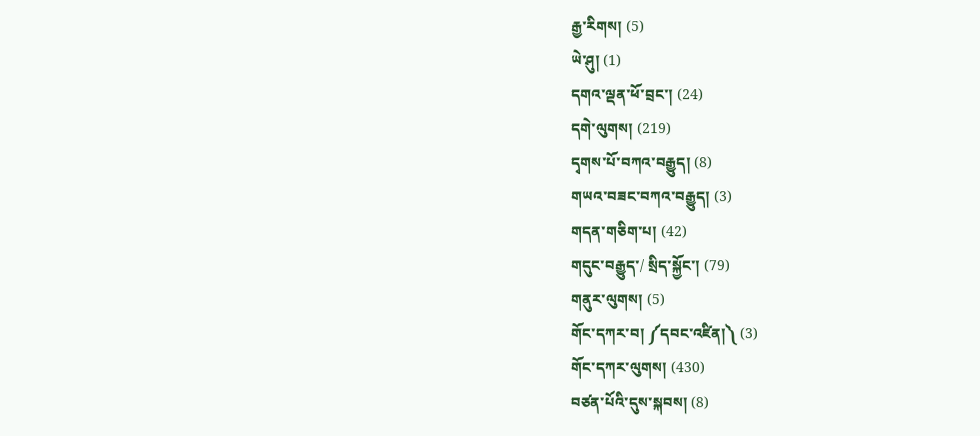རྒྱ་རིགས། (5)
ཡེ་ཤུ། (1)
དགའ་ལྡན་ཕོ་བྲང་། (24)
དགེ་ལུགས། (219)
དྭགས་པོ་བཀའ་བརྒྱུད། (8)
གཡའ་བཟང་བཀའ་བརྒྱུད། (3)
གདན་གཅིག་པ། (42)
གདུང་བརྒྱུད་/ སྲིད་སྐྱོང་། (79)
གནུར་ལུགས། (5)
གོང་དཀར་བ། ༼དབང་འཛིན།༽ (3)
གོང་དཀར་ལུགས། (430)
བཙན་པོའི་དུས་སྐབས། (8)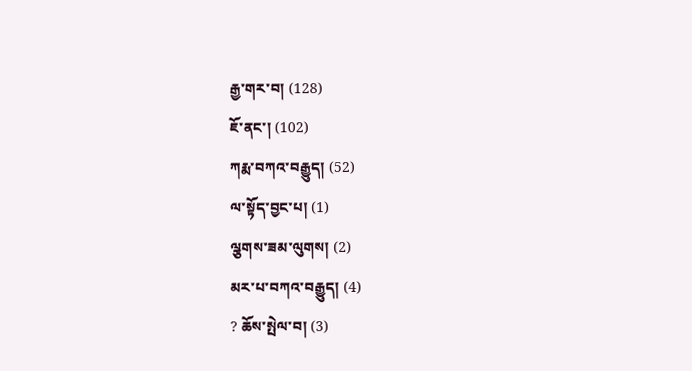རྒྱ་གར་བ། (128)
ཇོ་ནང་། (102)
ཀརྨ་བཀའ་བརྒྱུད། (52)
ལ་སྟོད་བྱང་པ། (1)
ལྕགས་ཟམ་ལུགས། (2)
མར་པ་བཀའ་བརྒྱུད། (4)
? ཆོས་སྤེལ་བ། (3)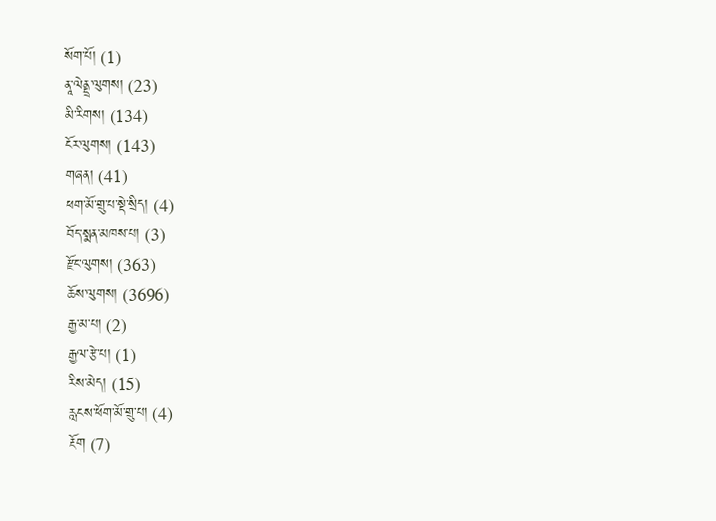སོག་པོ། (1)
ནཱ་ལེནྡྲ་ལུགས། (23)
མི་རིགས། (134)
ངོར་ལུགས། (143)
གཞན། (41)
ཕག་མོ་གྲུ་པ་སྡེ་སྲིད། (4)
བོད་སྨན་མཁས་པ། (3)
རྫོང་ལུགས། (363)
ཆོས་ལུགས། (3696)
རྒྱ་མ་པ། (2)
རྒྱལ་རྩེ་པ། (1)
རིས་མེད། (15)
རླངས་ཕོག་མོ་གྲུ་པ། (4)
རྔོག (7)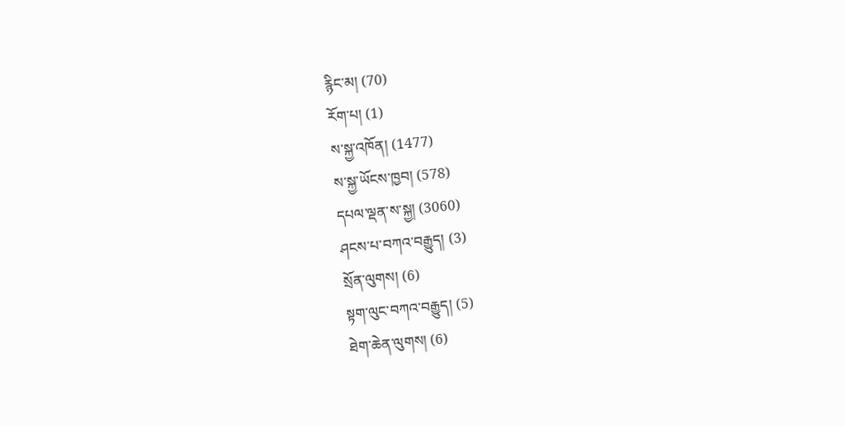རྙིང་མ། (70)
རོག་པ། (1)
ས་སྐྱ་འཁོན། (1477)
ས་སྐྱ་ཡོངས་ཁྱབ། (578)
དཔལ་ལྡན་ས་སྐྱ། (3060)
ཤངས་པ་བཀའ་བརྒྱུད། (3)
སྲོན་ལུགས། (6)
སྟག་ལུང་བཀའ་བརྒྱུད། (5)
ཐེག་ཆེན་ལུགས། (6)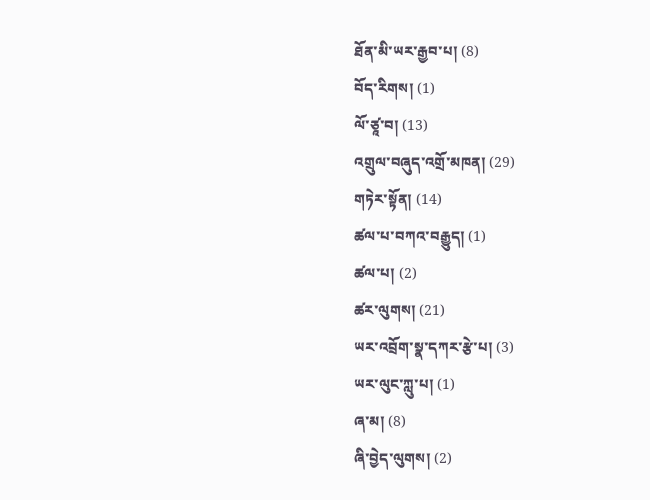ཐོན་མི་ཡར་རྒྱབ་པ། (8)
བོད་རིགས། (1)
ལོ་ཙཱ་བ། (13)
འགྲུལ་བཞུད་འགྲོ་མཁན། (29)
གཏེར་སྟོན། (14)
ཚལ་པ་བཀའ་བརྒྱུད། (1)
ཚལ་པ། (2)
ཚར་ལུགས། (21)
ཡར་འབྲོག་སྣ་དཀར་རྩེ་པ། (3)
ཡར་ལུང་ཀླུ་པ། (1)
ཞ་མ། (8)
ཞི་བྱེད་ལུགས། (2)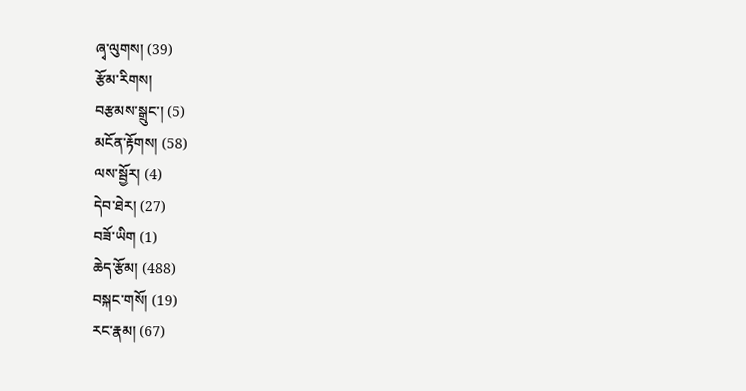ཞྭ་ལུགས། (39)
རྩོམ་རིགས།
བརྩམས་སྒྲུང་། (5)
མངོན་རྟོགས། (58)
ལས་སྦྱོར། (4)
དེབ་ཐེར། (27)
བཟོ་ཡིག (1)
ཆེད་རྩོམ། (488)
བསྐང་གསོ། (19)
རང་རྣམ། (67)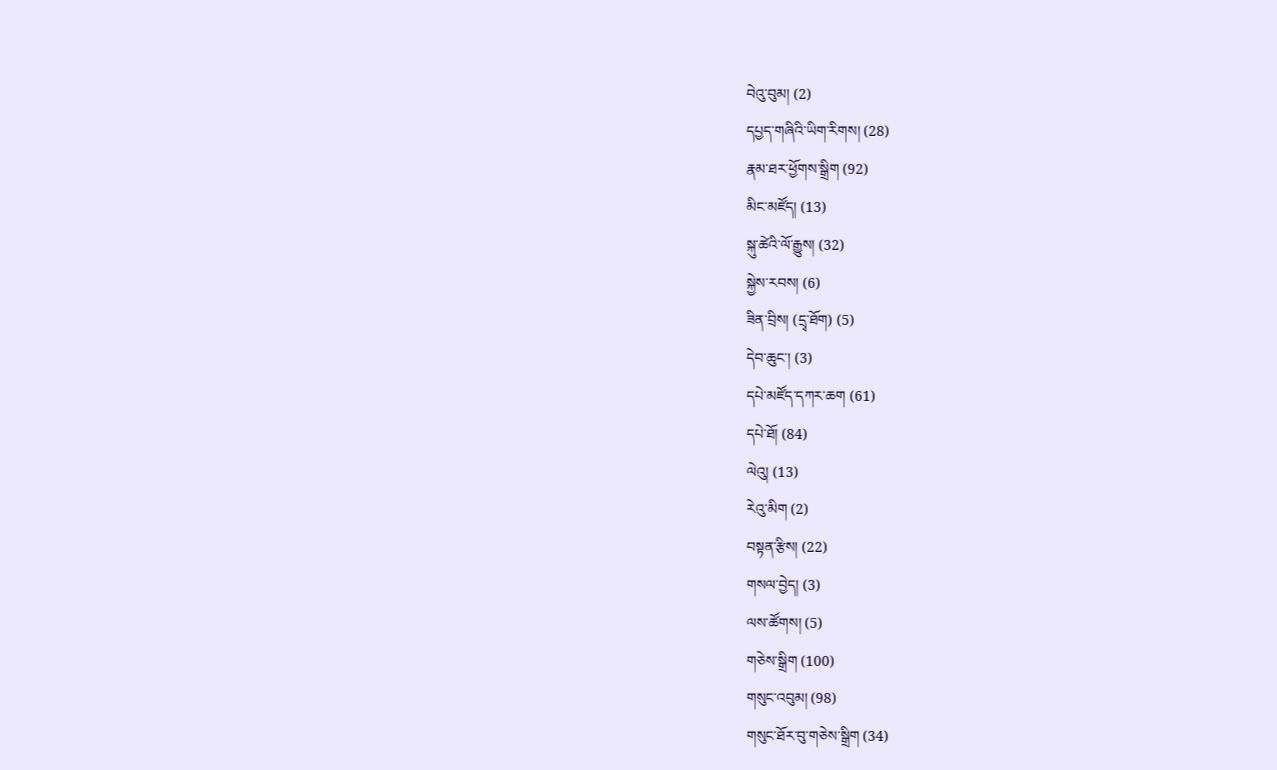བེའུ་བུམ། (2)
དཔྱད་གཞིའི་ཡིག་རིགས། (28)
རྣམ་ཐར་ཕྱོགས་སྒྲིག (92)
མིང་མཛོད། (13)
སྐུ་ཚེའི་ལོ་རྒྱུས། (32)
སྐྱེས་རབས། (6)
ཟིན་བྲིས། (དྲྭ་ཐོག) (5)
དེབ་ཆུང་། (3)
དཔེ་མཛོད་དཀར་ཆག (61)
དཔེ་ཐོ། (84)
ལེའུ། (13)
རེའུ་མིག (2)
བསྟན་རྩིས། (22)
གསལ་བྱེད། (3)
ལས་ཚོགས། (5)
གཅེས་སྒྲིག (100)
གསུང་འབུམ། (98)
གསུང་ཐོར་བུ་གཅེས་སྒྲིག (34)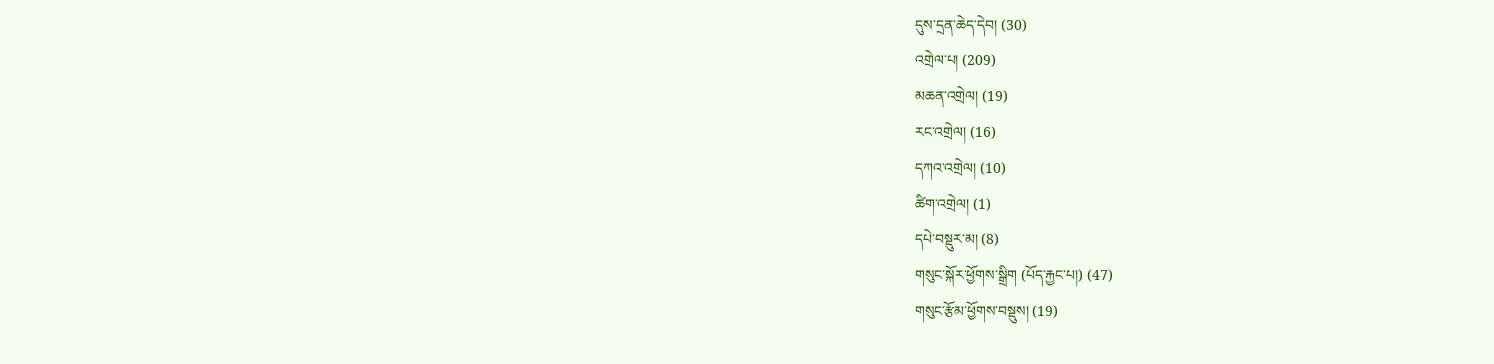དུས་དྲན་ཆེད་དེབ། (30)
འགྲེལ་པ། (209)
མཆན་འགྲེལ། (19)
རང་འགྲེལ། (16)
དཀའ་འགྲེལ། (10)
ཚིག་འགྲེལ། (1)
དཔེ་བསྡུར་མ། (8)
གསུང་སྐོར་ཕྱོགས་སྒྲིག (པོད་རྐྱང་པ།) (47)
གསུང་རྩོམ་ཕྱོགས་བསྡུས། (19)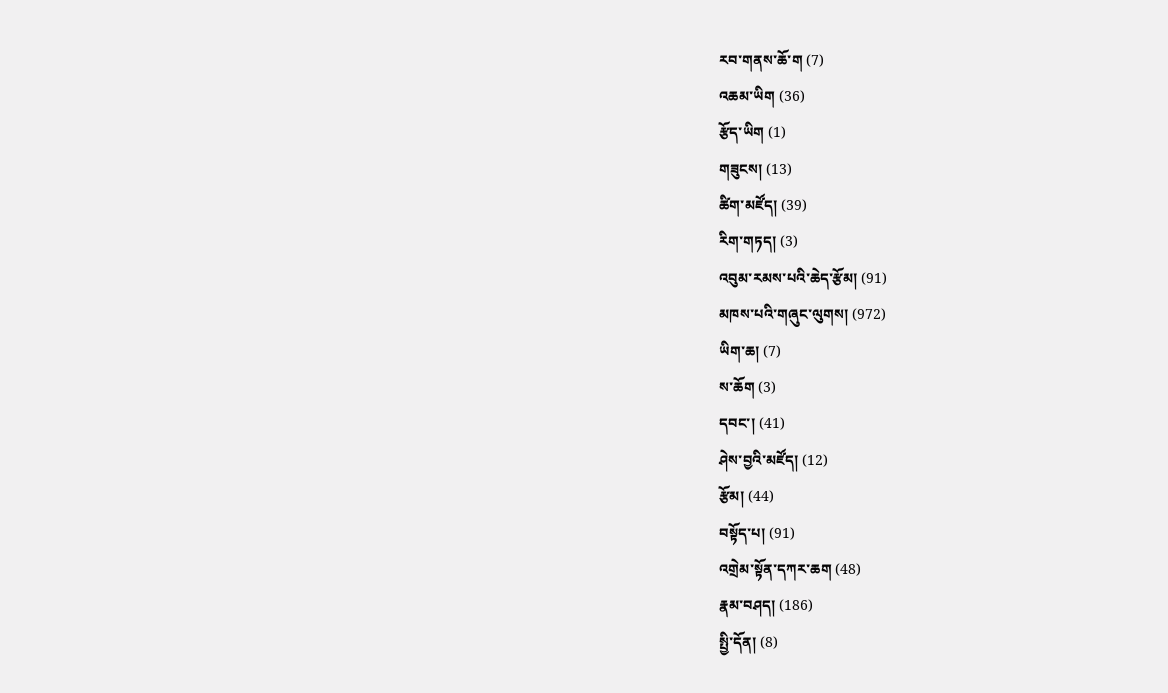རབ་གནས་ཆོ་ག (7)
འཆམ་ཡིག (36)
རྩོད་ཡིག (1)
གཟུངས། (13)
ཚིག་མཛོད། (39)
རིག་གཏད། (3)
འབུམ་རམས་པའི་ཆེད་རྩོམ། (91)
མཁས་པའི་གཞུང་ལུགས། (972)
ཡིག་ཆ། (7)
ས་ཆོག (3)
དབང་། (41)
ཤེས་བྱའི་མཛོད། (12)
རྩོམ། (44)
བསྟོད་པ། (91)
འགྲེམ་སྟོན་དཀར་ཆག (48)
རྣམ་བཤད། (186)
སྤྱི་དོན། (8)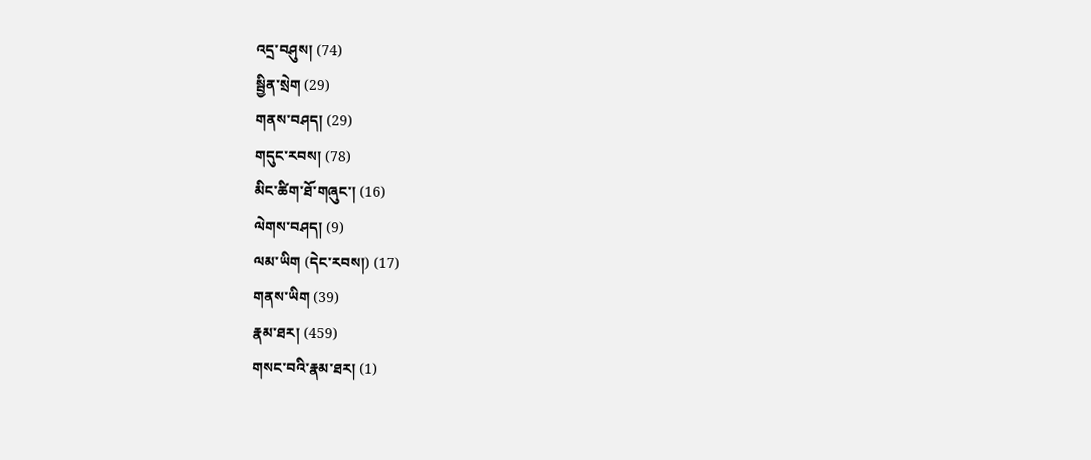འདྲ་བཤུས། (74)
སྦྱིན་སྲེག (29)
གནས་བཤད། (29)
གདུང་རབས། (78)
མིང་ཚིག་ཐོ་གཞུང་། (16)
ལེགས་བཤད། (9)
ལམ་ཡིག (དེང་རབས།) (17)
གནས་ཡིག (39)
རྣམ་ཐར། (459)
གསང་བའི་རྣམ་ཐར། (1)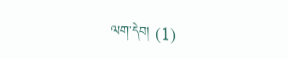ལག་དེབ། (1)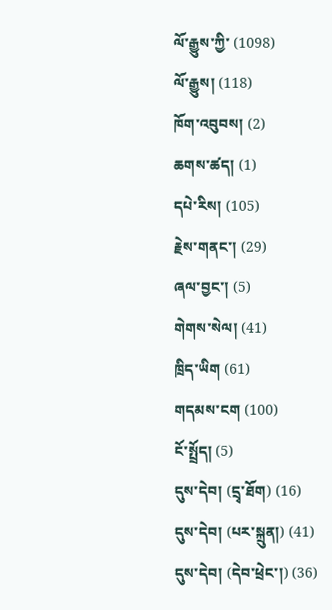ལོ་རྒྱུས་ཀྱི་ (1098)
ལོ་རྒྱུས། (118)
ཁོག་འབུབས། (2)
ཆགས་ཚད། (1)
དཔེ་རིས། (105)
རྗེས་གནང་། (29)
ཞལ་བྱང་། (5)
གེགས་སེལ། (41)
ཁྲིད་ཡིག (61)
གདམས་ངག (100)
ངོ་སྤྲོད། (5)
དུས་དེབ། (དྲྭ་ཐོག) (16)
དུས་དེབ། (པར་སྐྲུན།) (41)
དུས་དེབ། (དེབ་ཕྲེང་།) (36)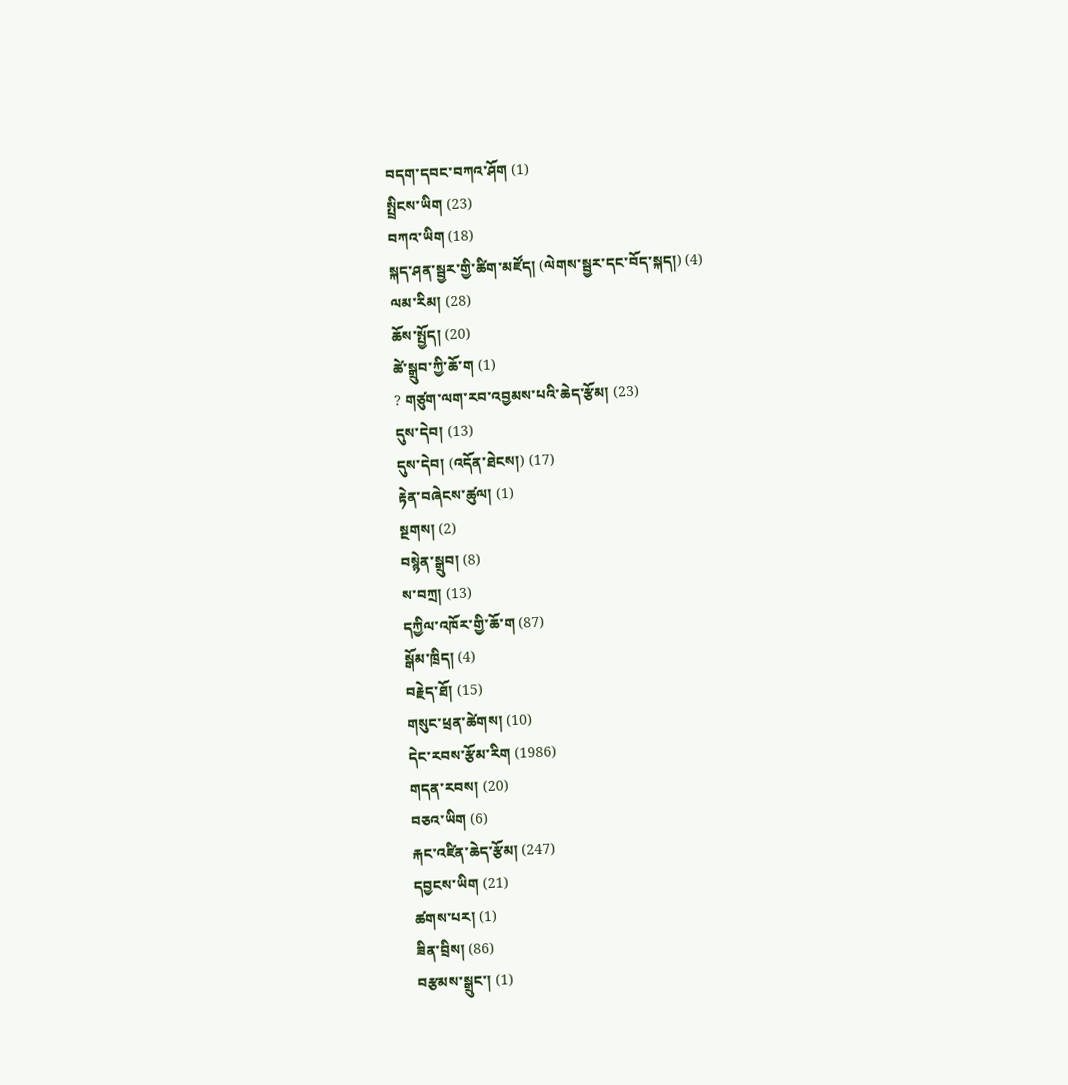བདག་དབང་བཀའ་ཤོག (1)
སྤྲིངས་ཡིག (23)
བཀའ་ཡིག (18)
སྐད་ཤན་སྦྱར་གྱི་ཚིག་མཛོད། (ལེགས་སྦྱར་དང་བོད་སྐད།) (4)
ལམ་རིམ། (28)
ཆོས་སྤྱོད། (20)
ཚེ་སྒྲུབ་ཀྱི་ཆོ་ག (1)
? གཙུག་ལག་རབ་འབྱམས་པའི་ཆེད་རྩོམ། (23)
དུས་དེབ། (13)
དུས་དེབ། (འདོན་ཐེངས།) (17)
རྟེན་བཞེངས་ཚུལ། (1)
སྔགས། (2)
བསྙེན་སྒྲུབ། (8)
ས་བཀྲ། (13)
དཀྱིལ་འཁོར་གྱི་ཆོ་ག (87)
སྒོམ་ཁྲིད། (4)
བརྗེད་ཐོ། (15)
གསུང་ཕྲན་ཚེགས། (10)
དེང་རབས་རྩོམ་རིག (1986)
གདན་རབས། (20)
བཅའ་ཡིག (6)
རྐང་འཛིན་ཆེད་རྩོམ། (247)
དབྱངས་ཡིག (21)
ཚགས་པར། (1)
ཟིན་བྲིས། (86)
བརྩམས་སྒྲུང་། (1)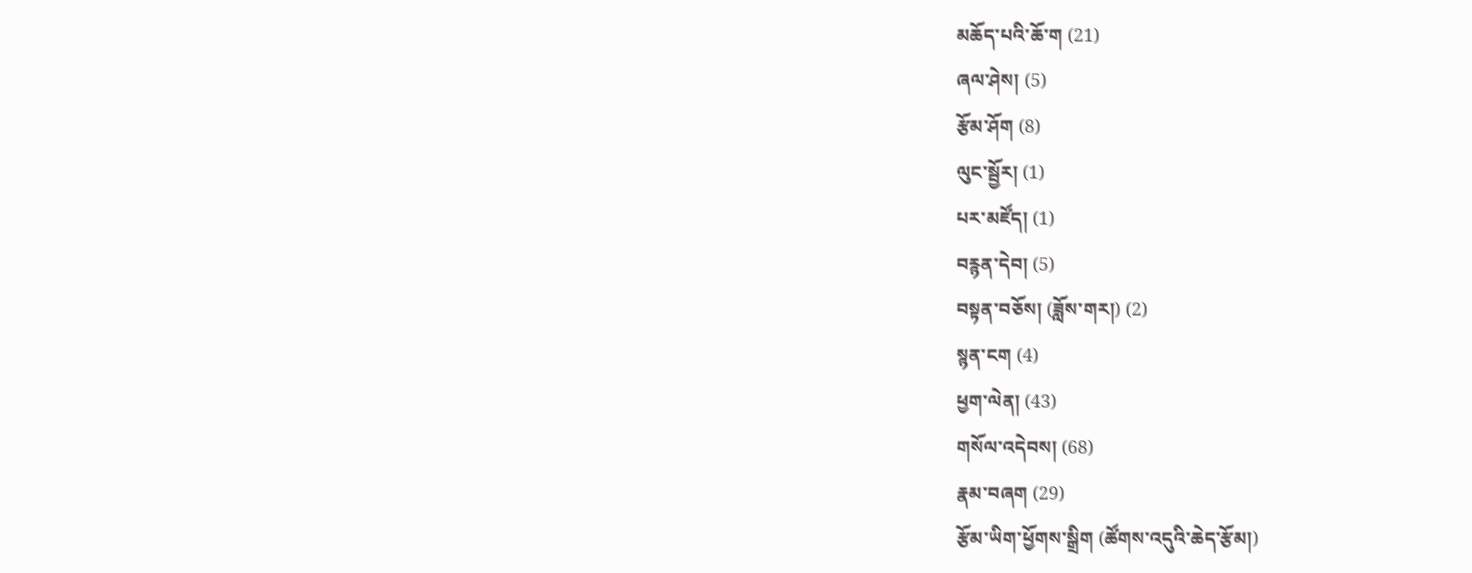མཆོད་པའི་ཆོ་ག (21)
ཞལ་ཤེས། (5)
རྩོམ་ཤོག (8)
ལུང་སྦྱོར། (1)
པར་མཛོད། (1)
བརྙན་དེབ། (5)
བསྟན་བཅོས། (ཟློས་གར།) (2)
སྙན་ངག (4)
ཕྱག་ལེན། (43)
གསོལ་འདེབས། (68)
རྣམ་བཞག (29)
རྩོམ་ཡིག་ཕྱོགས་སྒྲིག (ཚོགས་འདུའི་ཆེད་རྩོམ།)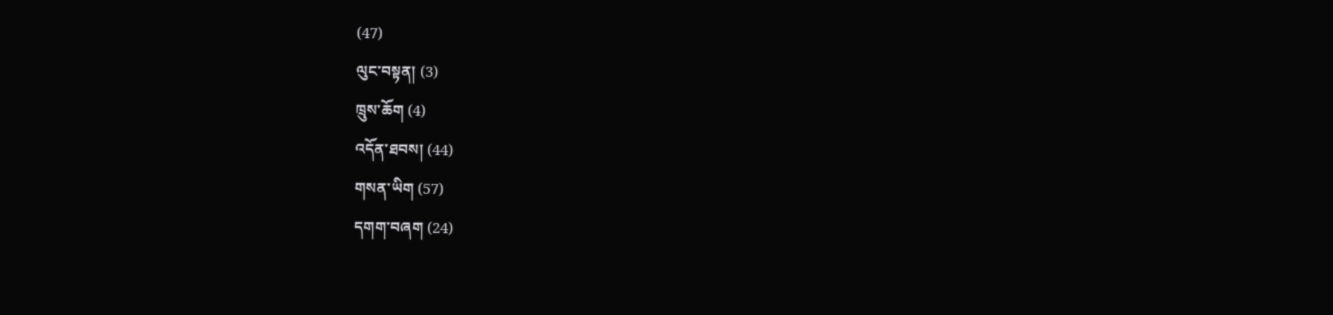(47)
ལུང་བསྟན། (3)
ཁྲུས་ཆོག (4)
འདོན་ཐབས། (44)
གསན་ཡིག (57)
དགག་བཞག (24)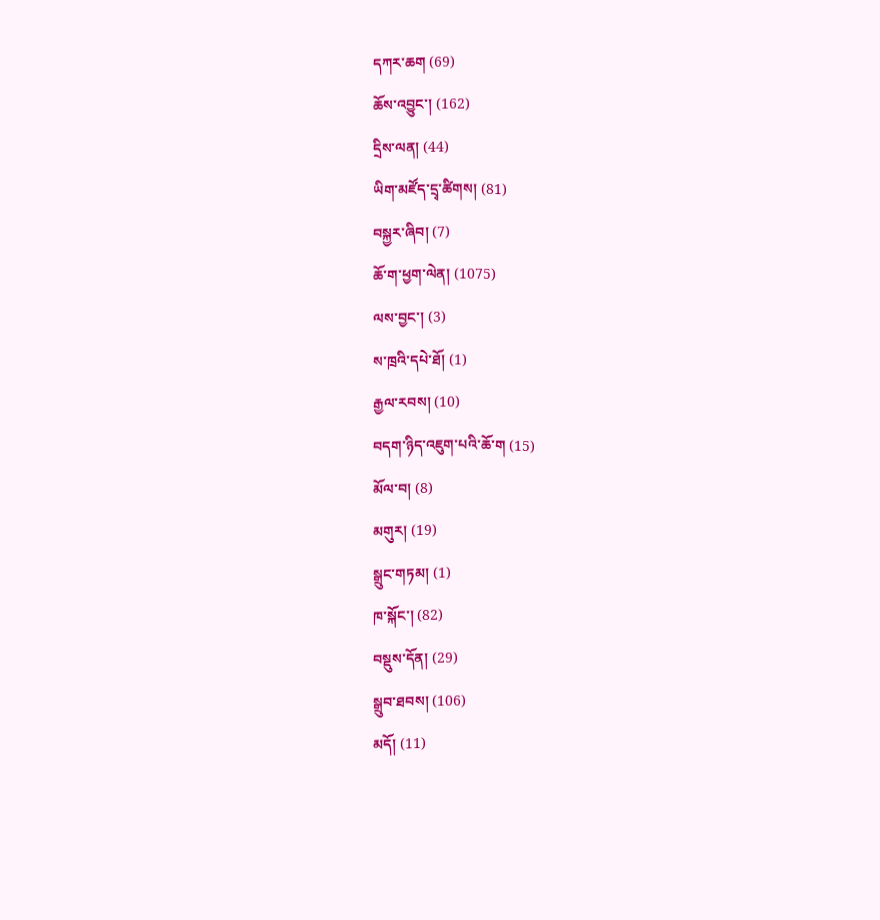དཀར་ཆག (69)
ཆོས་འབྱུང་། (162)
དྲིས་ལན། (44)
ཡིག་མཛོད་དྲྭ་ཚིགས། (81)
བསྐྱར་ཞིབ། (7)
ཆོ་ག་ཕྱག་ལེན། (1075)
ལས་བྱང་། (3)
ས་ཁྲའི་དཔེ་ཐོ། (1)
རྒྱལ་རབས། (10)
བདག་ཉིད་འཇུག་པའི་ཆོ་ག (15)
མོལ་བ། (8)
མགུར། (19)
སྒྲུང་གཏམ། (1)
ཁ་སྐོང་། (82)
བསྡུས་དོན། (29)
སྒྲུབ་ཐབས། (106)
མདོ། (11)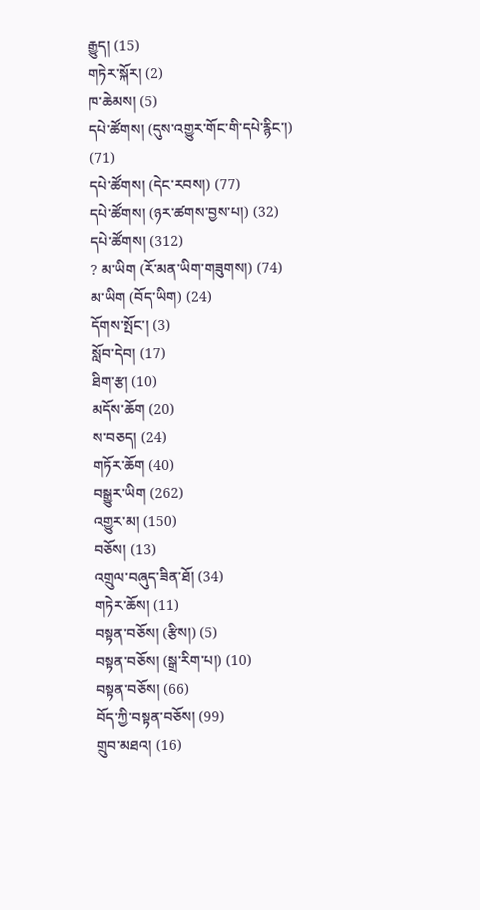རྒྱུད། (15)
གཏེར་སྐོར། (2)
ཁ་ཆེམས། (5)
དཔེ་ཚོགས། (དུས་འགྱུར་གོང་གི་དཔེ་རྙིང་།) (71)
དཔེ་ཚོགས། (དེང་རབས།) (77)
དཔེ་ཚོགས། (ཉར་ཚགས་བྱས་པ།) (32)
དཔེ་ཚོགས། (312)
? མ་ཡིག (རོ་མན་ཡིག་གཟུགས།) (74)
མ་ཡིག (བོད་ཡིག) (24)
དོགས་སྤོང་། (3)
སློབ་དེབ། (17)
ཐིག་རྩ། (10)
མདོས་ཆོག (20)
ས་བཅད། (24)
གཏོར་ཆོག (40)
བསྒྱུར་ཡིག (262)
འགྱུར་མ། (150)
བཅོས། (13)
འགྲུལ་བཞུད་ཟིན་ཐོ། (34)
གཏེར་ཆོས། (11)
བསྟན་བཅོས། (རྩིས།) (5)
བསྟན་བཅོས། (སྒྲ་རིག་པ།) (10)
བསྟན་བཅོས། (66)
བོད་ཀྱི་བསྟན་བཅོས། (99)
གྲུབ་མཐའ། (16)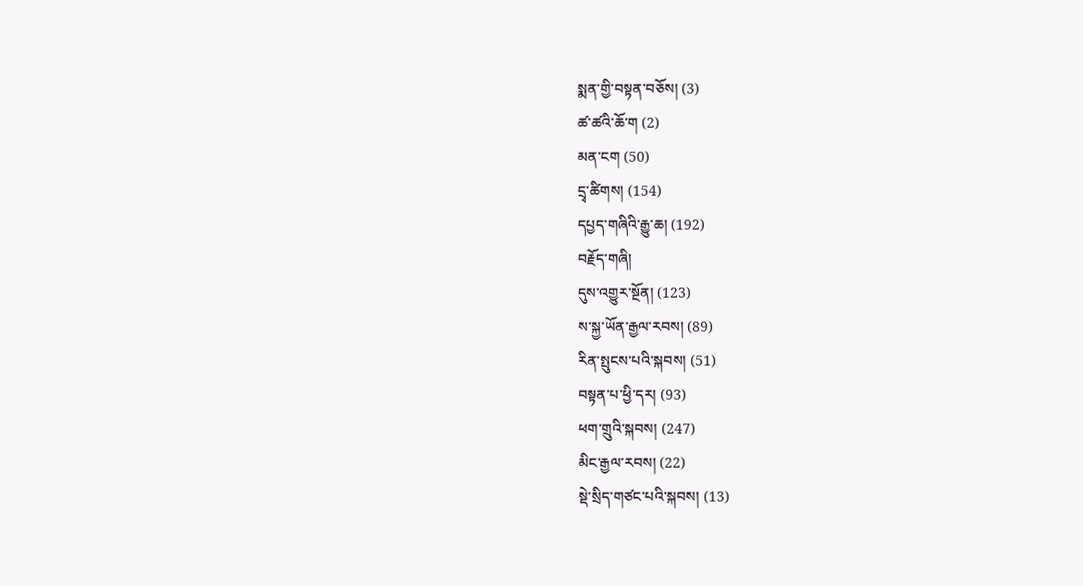སྨན་གྱི་བསྟན་བཅོས། (3)
ཚ་ཚའི་ཆོ་ག (2)
མན་ངག (50)
དྲྭ་ཚིགས། (154)
དཔྱད་གཞིའི་རྒྱུ་ཆ། (192)
བརྗོད་གཞི།
དུས་འགྱུར་སྔོན། (123)
ས་སྐྱ་ཡོན་རྒྱལ་རབས། (89)
རིན་སྤུངས་པའི་སྐབས། (51)
བསྟན་པ་ཕྱི་དར། (93)
ཕག་གྲུའི་སྐབས། (247)
མིང་རྒྱལ་རབས། (22)
སྡེ་སྲིད་གཙང་པའི་སྐབས། (13)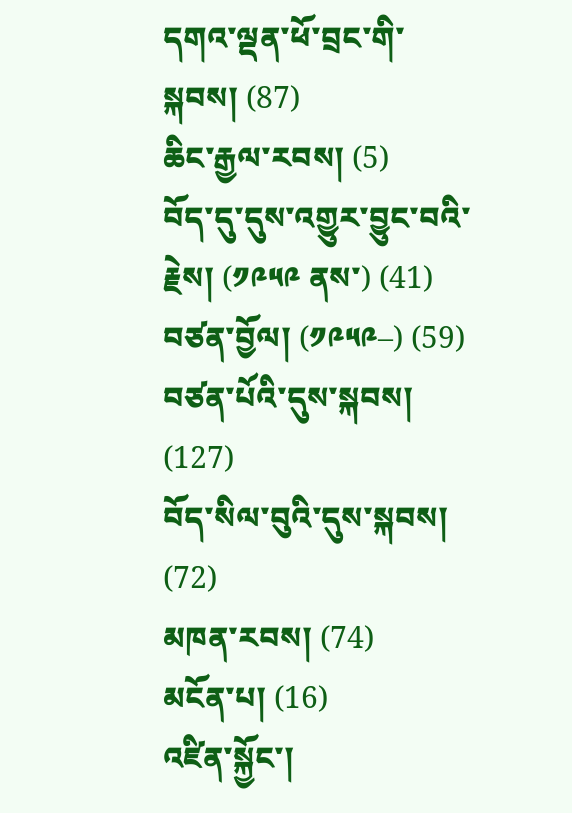དགའ་ལྡན་ཕོ་བྲང་གི་སྐབས། (87)
ཆིང་རྒྱལ་རབས། (5)
བོད་དུ་དུས་འགྱུར་བྱུང་བའི་རྗེས། (༡༩༥༩ ནས་) (41)
བཙན་བྱོལ། (༡༩༥༩–) (59)
བཙན་པོའི་དུས་སྐབས། (127)
བོད་སིལ་བུའི་དུས་སྐབས། (72)
མཁན་རབས། (74)
མངོན་པ། (16)
འཛིན་སྐྱོང་།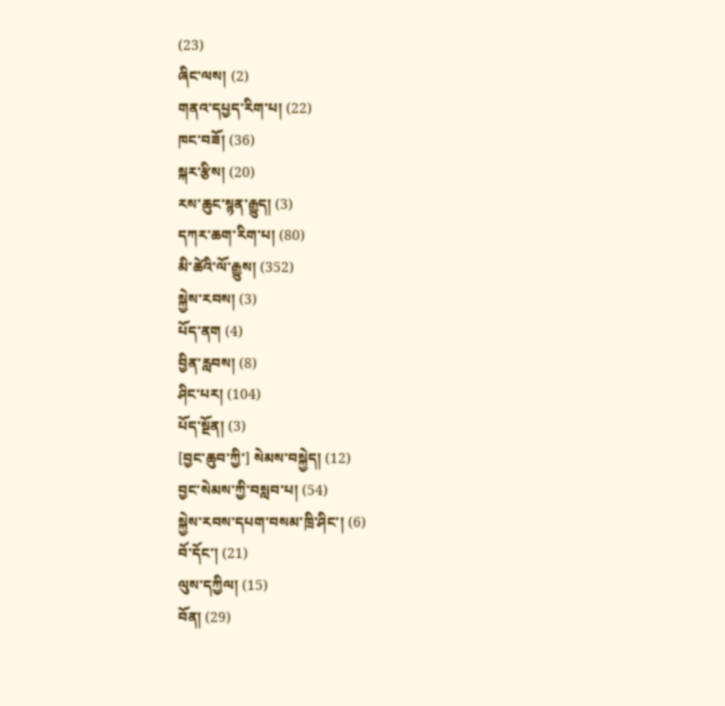(23)
ཞིང་ལས། (2)
གནའ་དཔྱད་རིག་པ། (22)
ཁང་བཟོ། (36)
སྐར་རྩིས། (20)
རས་ཆུང་སྙན་རྒྱུད། (3)
དཀར་ཆག་རིག་པ། (80)
མི་ཚེའི་ལོ་རྒྱུས། (352)
སྐྱེས་རབས། (3)
པོད་ནག (4)
བྱིན་རླབས། (8)
ཤིང་པར། (104)
པོད་སྔོན། (3)
[བྱང་ཆུབ་ཀྱི་] སེམས་བསྐྱེད། (12)
བྱང་སེམས་ཀྱི་བསླབ་པ། (54)
སྐྱེས་རབས་དཔག་བསམ་ཁྲི་ཤིང་། (6)
བོ་དོང་། (21)
ལུས་དཀྱིལ། (15)
བོན། (29)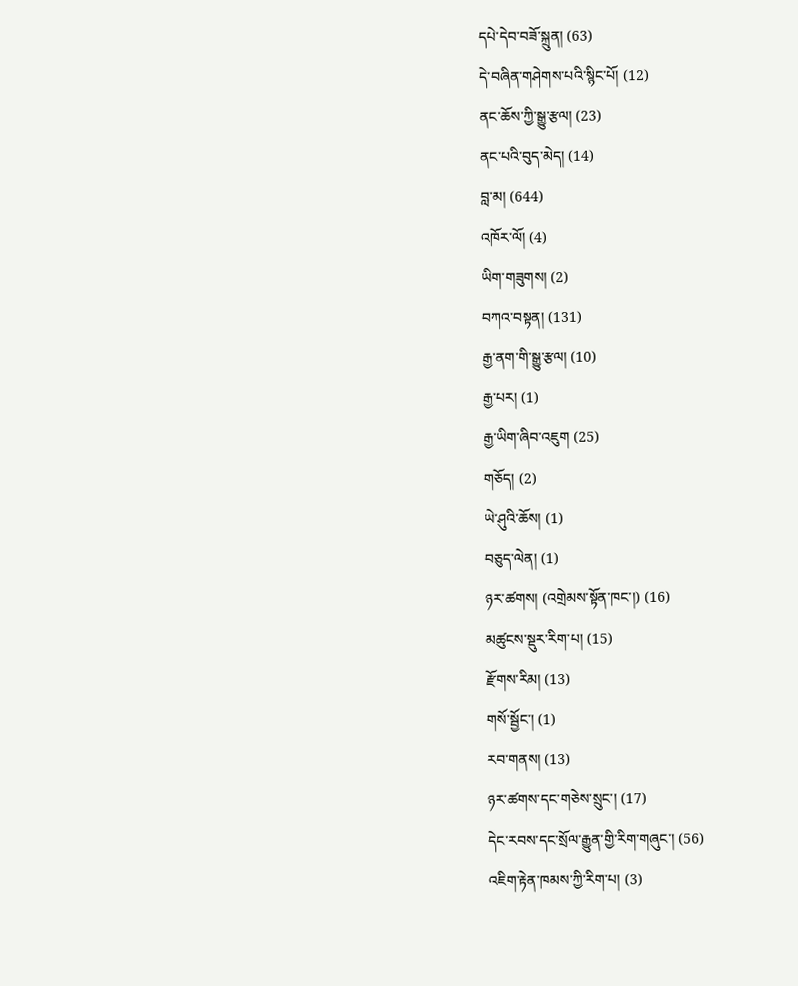དཔེ་དེབ་བཟོ་སྐྲུན། (63)
དེ་བཞིན་གཤེགས་པའི་སྙིང་པོ། (12)
ནང་ཆོས་ཀྱི་སྒྱུ་རྩལ། (23)
ནང་པའི་བུད་མེད། (14)
བླ་མ། (644)
འཁོར་ལོ། (4)
ཡིག་གཟུགས། (2)
བཀའ་བསྟན། (131)
རྒྱ་ནག་གི་སྒྱུ་རྩལ། (10)
རྒྱ་པར། (1)
རྒྱ་ཡིག་ཞིབ་འཇུག (25)
གཅོད། (2)
ཡེ་ཤུའི་ཆོས། (1)
བཅུད་ལེན། (1)
ཉར་ཚགས། (འགྲེམས་སྟོན་ཁང་།) (16)
མཚུངས་སྡུར་རིག་པ། (15)
རྫོགས་རིམ། (13)
གསོ་སྦྱོང་། (1)
རབ་གནས། (13)
ཉར་ཚགས་དང་གཅེས་སྲུང་། (17)
དེང་རབས་དང་སྲོལ་རྒྱུན་གྱི་རིག་གཞུང་། (56)
འཇིག་རྟེན་ཁམས་ཀྱི་རིག་པ། (3)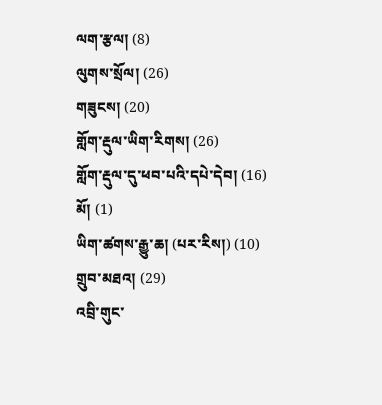ལག་རྩལ། (8)
ལུགས་སྲོལ། (26)
གཟུངས། (20)
གློག་རྡུལ་ཡིག་རིགས། (26)
གློག་རྡུལ་དུ་ཕབ་པའི་དཔེ་དེབ། (16)
མོ། (1)
ཡིག་ཚགས་རྒྱུ་ཆ། (པར་རིས།) (10)
གྲུབ་མཐའ། (29)
འབྲི་གུང་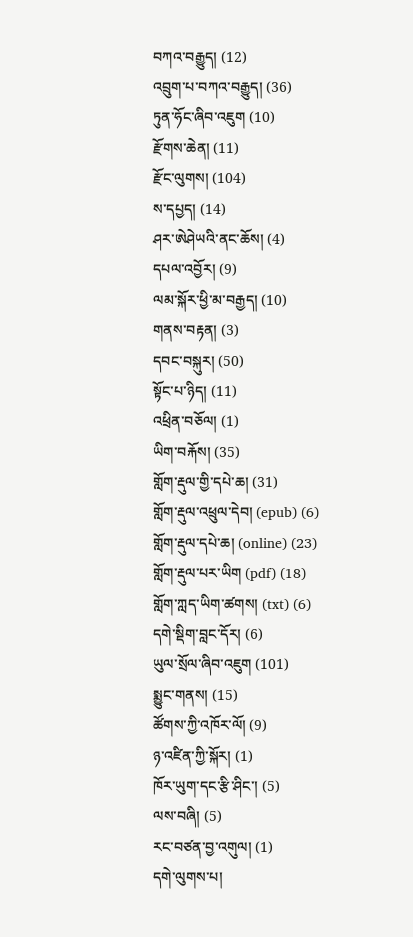བཀའ་བརྒྱུད། (12)
འབྲུག་པ་བཀའ་བརྒྱུད། (36)
ཏུན་ཧོང་ཞིབ་འཇུག (10)
རྫོགས་ཆེན། (11)
རྫོང་ལུགས། (104)
ས་དཔྱད། (14)
ཤར་ཨེཤེཡའི་ནང་ཆོས། (4)
དཔལ་འབྱོར། (9)
ལམ་སྐོར་ཕྱི་མ་བརྒྱད། (10)
གནས་བརྟན། (3)
དབང་བསྐུར། (50)
སྟོང་པ་ཉིད། (11)
འཕྲིན་བཅོལ། (1)
ཡིག་བརྐོས། (35)
གློག་རྡུལ་གྱི་དཔེ་ཆ། (31)
གློག་རྡུལ་འཕྲུལ་དེབ། (epub) (6)
གློག་རྡུལ་དཔེ་ཆ། (online) (23)
གློག་རྡུལ་པར་ཡིག (pdf) (18)
གློག་ཀླད་ཡིག་ཚགས། (txt) (6)
དགེ་སྡིག་བླང་དོར། (6)
ཡུལ་སྲོལ་ཞིབ་འཇུག (101)
སྨྱུང་གནས། (15)
ཚོགས་ཀྱི་འཁོར་ལོ། (9)
ཉ་འཛིན་ཀྱི་སྐོར། (1)
ཁོར་ཡུག་དང་རྩི་ཤིང་། (5)
ལས་བཞི། (5)
རང་བཙན་བྱ་འགུལ། (1)
དགེ་ལུགས་པ།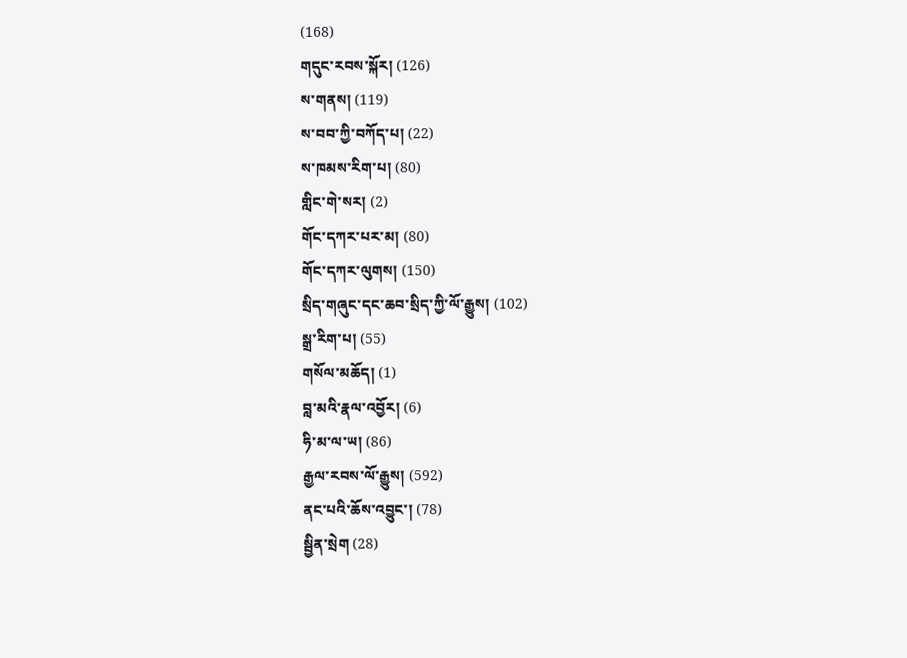(168)
གདུང་རབས་སྐོར། (126)
ས་གནས། (119)
ས་བབ་ཀྱི་བཀོད་པ། (22)
ས་ཁམས་རིག་པ། (80)
གླིང་གེ་སར། (2)
གོང་དཀར་པར་མ། (80)
གོང་དཀར་ལུགས། (150)
སྲིད་གཞུང་དང་ཆབ་སྲིད་ཀྱི་ལོ་རྒྱུས། (102)
སྒྲ་རིག་པ། (55)
གསོལ་མཆོད། (1)
བླ་མའི་རྣལ་འབྱོར། (6)
ཧི་མ་ལ་ཡ། (86)
རྒྱལ་རབས་ལོ་རྒྱུས། (592)
ནང་པའི་ཆོས་འབྱུང་། (78)
སྦྱིན་སྲེག (28)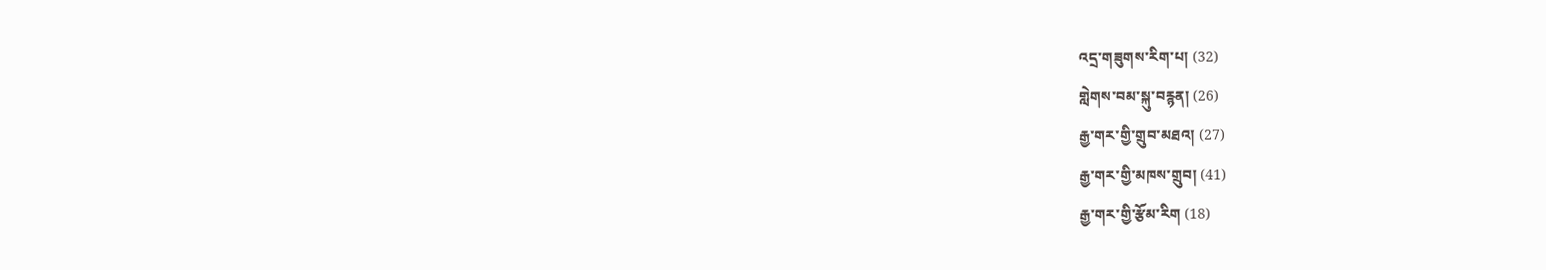འདྲ་གཟུགས་རིག་པ། (32)
གླེགས་བམ་སྐུ་བརྙན། (26)
རྒྱ་གར་གྱི་གྲུབ་མཐའ། (27)
རྒྱ་གར་གྱི་མཁས་གྲུབ། (41)
རྒྱ་གར་གྱི་རྩོམ་རིག (18)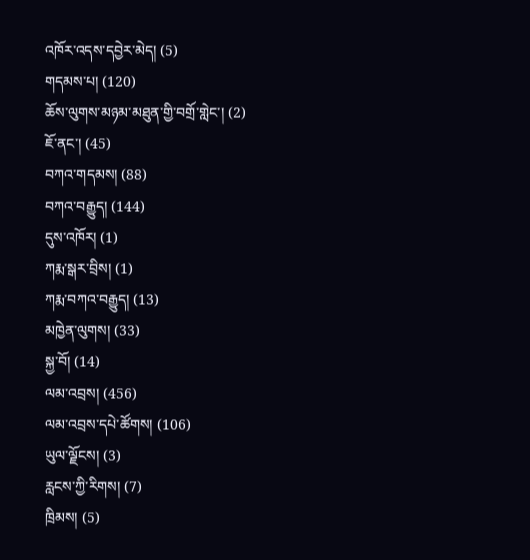འཁོར་འདས་དབྱེར་མེད། (5)
གདམས་པ། (120)
ཆོས་ལུགས་མཉམ་མཐུན་གྱི་བགྲོ་གླེང་། (2)
ཇོ་ནང་། (45)
བཀའ་གདམས། (88)
བཀའ་བརྒྱུད། (144)
དུས་འཁོར། (1)
ཀརྨ་སྒར་བྲིས། (1)
ཀརྨ་བཀའ་བརྒྱུད། (13)
མཁྱེན་ལུགས། (33)
སྐྱ་བོ། (14)
ལམ་འབྲས། (456)
ལམ་འབྲས་དཔེ་ཚོགས། (106)
ཡུལ་ལྗོངས། (3)
རླངས་ཀྱི་རིགས། (7)
ཁྲིམས། (5)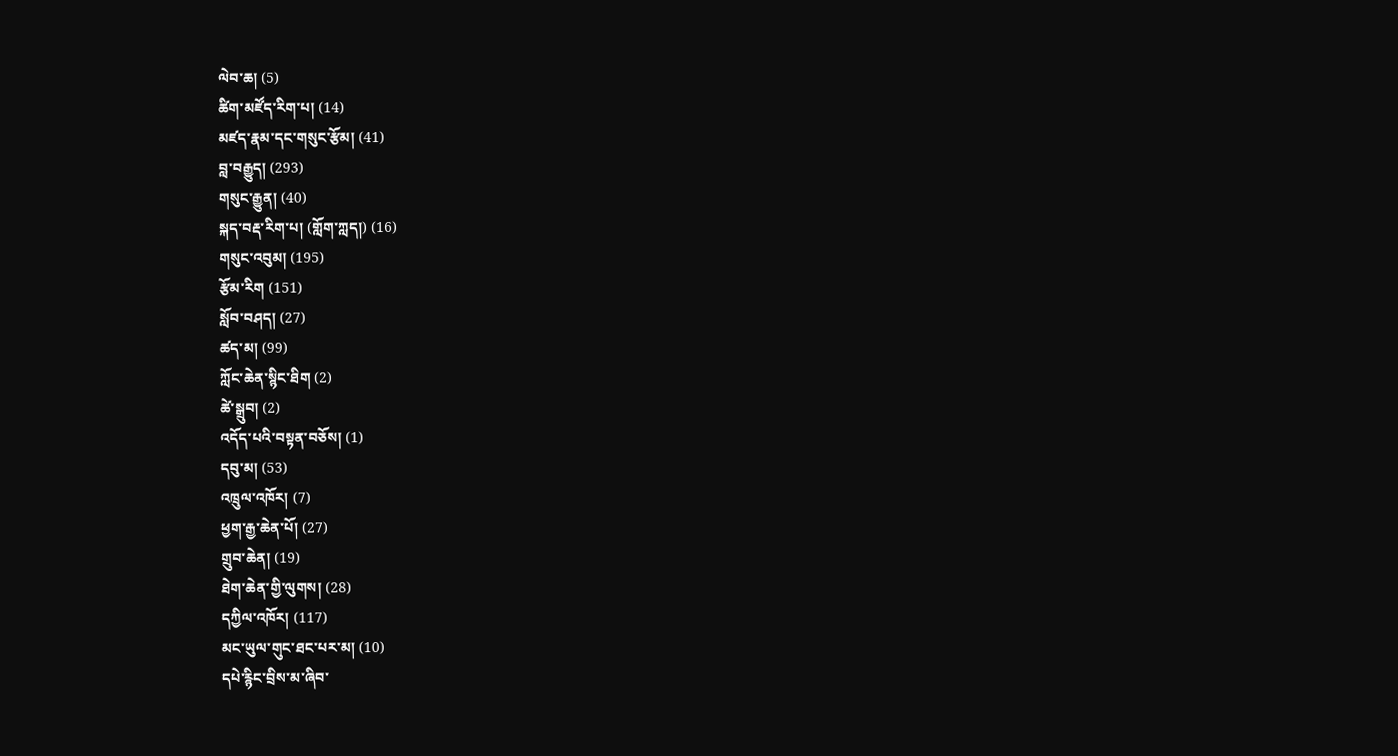ལེབ་ཆ། (5)
ཚིག་མཛོད་རིག་པ། (14)
མཛད་རྣམ་དང་གསུང་རྩོམ། (41)
བླ་བརྒྱུད། (293)
གསུང་རྒྱུན། (40)
སྐད་བརྡ་རིག་པ། (གློག་ཀླད།) (16)
གསུང་འབུམ། (195)
རྩོམ་རིག (151)
སློབ་བཤད། (27)
ཚད་མ། (99)
ཀློང་ཆེན་སྙིང་ཐིག (2)
ཚེ་སྒྲུབ། (2)
འདོད་པའི་བསྟན་བཅོས། (1)
དབུ་མ། (53)
འཁྲུལ་འཁོར། (7)
ཕྱག་རྒྱ་ཆེན་པོ། (27)
གྲུབ་ཆེན། (19)
ཐེག་ཆེན་གྱི་ལུགས། (28)
དཀྱིལ་འཁོར། (117)
མང་ཡུལ་གུང་ཐང་པར་མ། (10)
དཔེ་རྙིང་བྲིས་མ་ཞིབ་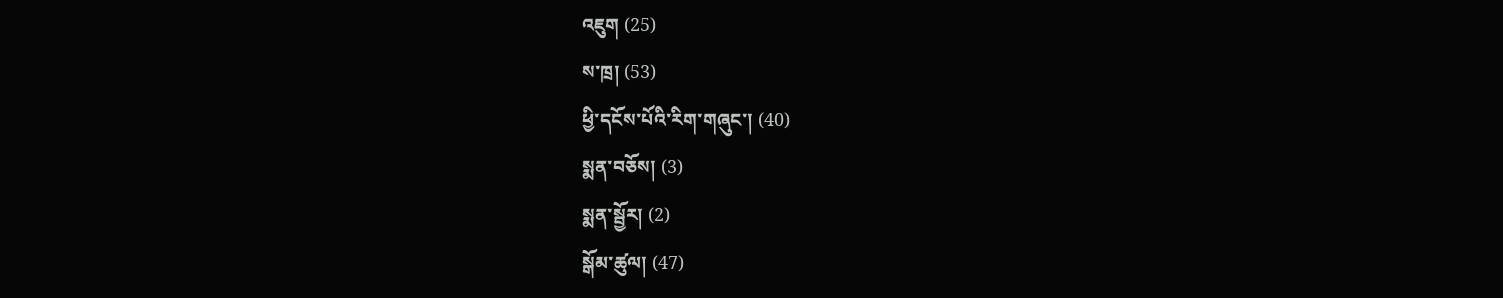འཇུག (25)
ས་ཁྲ། (53)
ཕྱི་དངོས་པོའི་རིག་གཞུང་། (40)
སྨན་བཅོས། (3)
སྨན་སྦྱོར། (2)
སྒོམ་ཚུལ། (47)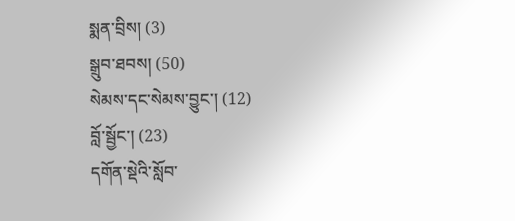སྨན་བྲིས། (3)
སྒྲུབ་ཐབས། (50)
སེམས་དང་སེམས་བྱུང་། (12)
བློ་སྦྱོང་། (23)
དགོན་སྡེའི་སློབ་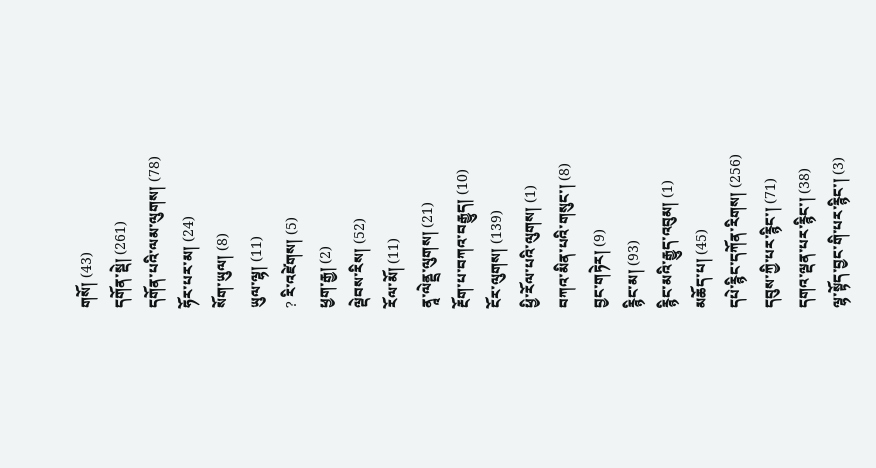གསོ། (43)
དགོན་སྡེ། (261)
དགོན་པའི་ལམ་ལུགས། (78)
ཧོར་པར་མ། (24)
སོག་ཡུལ། (8)
ཡུལ་ལྷ། (11)
? རི་འཛེགས། (5)
ཕྱག་རྒྱ། (2)
ལྡེབས་རིས། (52)
རོལ་མོ། (11)
ནཱ་ལེནྡྲ་ལུགས། (21)
རྔོག་པ་བཀའ་བརྒྱུད། (10)
ངོར་ལུགས། (139)
ཕྱི་རོལ་པའི་ལུགས། (1)
བཀའ་མིན་པའི་གསུང་། (8)
བྱང་གཏེར། (9)
རྙིང་མ། (93)
རྙིང་མའི་རྒྱུད་འབུམ། (1)
མཆོད་པ། (45)
དཔེ་རྙིང་དཀོན་རིགས། (256)
དབུས་ཀྱི་པར་རྙིང་། (71)
དགའ་ལྡན་པར་རྙིང་། (38)
ལྷ་སྟོད་བྱང་གི་པར་རྙིང་། (3)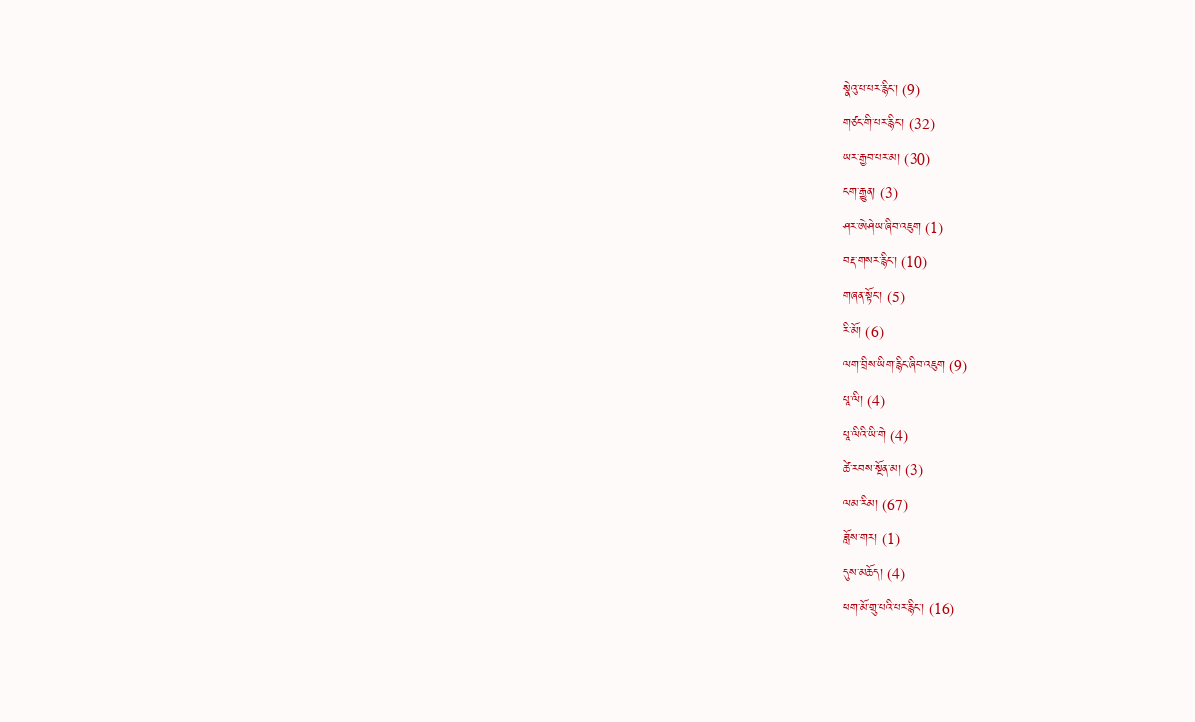སྣེའུ་པ་པར་རྙིང་། (9)
གཙང་གི་པར་རྙིང་། (32)
ཡར་རྒྱབ་པར་མ། (30)
ངག་རྒྱུན། (3)
ཤར་ཨེཤེཡ་ཞིབ་འཇུག (1)
བརྡ་གསར་རྙིང་། (10)
གཞན་སྟོང་། (5)
རི་མོ། (6)
ལག་བྲིས་ཡིག་རྙིང་ཞིབ་འཇུག (9)
པཱ་ལི། (4)
པཱ་ལིའི་ཡི་གེ (4)
ཚེ་རབས་སྔོན་མ། (3)
ལམ་རིམ། (67)
ཟློས་གར། (1)
དུས་མཆོད། (4)
ཕག་མོ་གྲུ་པའི་པར་རྙིང་། (16)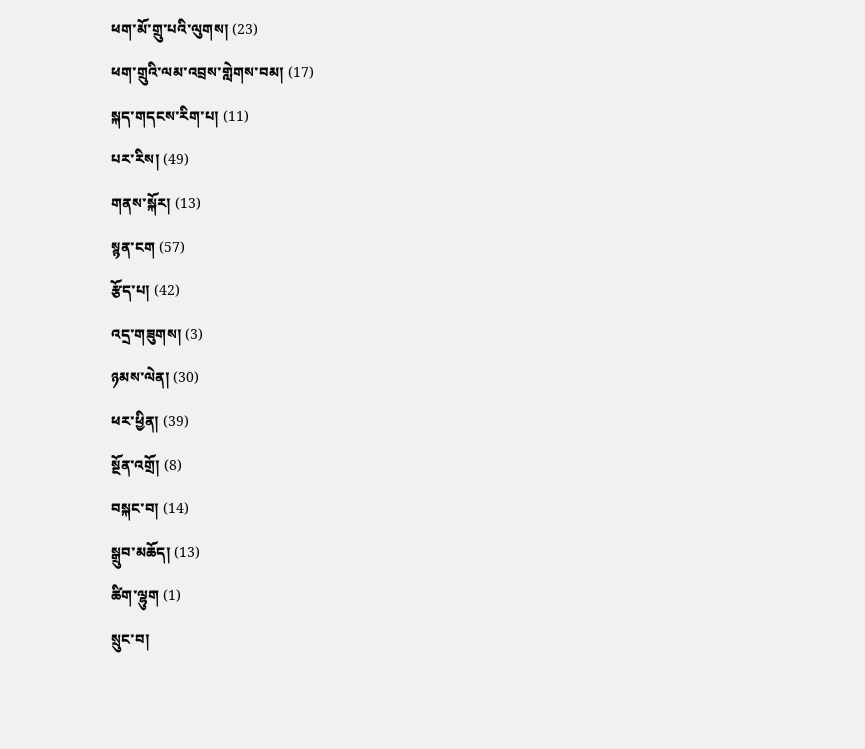ཕག་མོ་གྲུ་པའི་ལུགས། (23)
ཕག་གྲུའི་ལམ་འབྲས་གླེགས་བམ། (17)
སྐད་གདངས་རིག་པ། (11)
པར་རིས། (49)
གནས་སྐོར། (13)
སྙན་ངག (57)
རྩོད་པ། (42)
འདྲ་གཟུགས། (3)
ཉམས་ལེན། (30)
ཕར་ཕྱིན། (39)
སྔོན་འགྲོ། (8)
བསྐང་བ། (14)
སྒྲུབ་མཆོད། (13)
ཚིག་ལྷུག (1)
སྲུང་བ།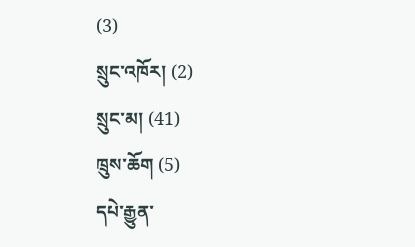(3)
སྲུང་འཁོར། (2)
སྲུང་མ། (41)
ཁྲུས་ཆོག (5)
དཔེ་རྒྱུན་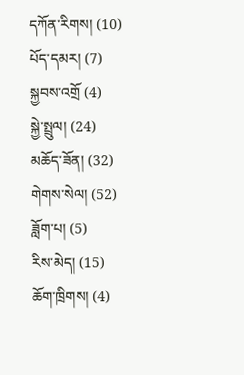དཀོན་རིགས། (10)
པོད་དམར། (7)
སྐྱབས་འགྲོ (4)
སྐྱེ་སྤྲུལ། (24)
མཆོད་ཟོན། (32)
གེགས་སེལ། (52)
ཟློག་པ། (5)
རིས་མེད། (15)
ཆོག་ཁྲིགས། (4)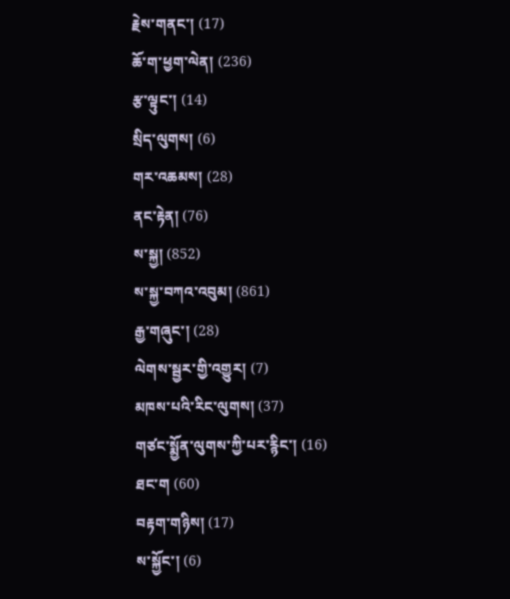རྗེས་གནང་། (17)
ཆོ་ག་ཕྱག་ལེན། (236)
རྩ་ལྟུང་། (14)
སྲིད་ལུགས། (6)
གར་འཆམས། (28)
ནང་རྟེན། (76)
ས་སྐྱ། (852)
ས་སྐྱ་བཀའ་འབུམ། (861)
རྒྱ་གཞུང་། (28)
ལེགས་སྦྱར་གྱི་འགྱུར། (7)
མཁས་པའི་རིང་ལུགས། (37)
གཙང་སྨྱོན་ལུགས་ཀྱི་པར་རྙིང་། (16)
ཐང་ག (60)
བརྟག་གཉིས། (17)
ས་སྐྱོང་། (6)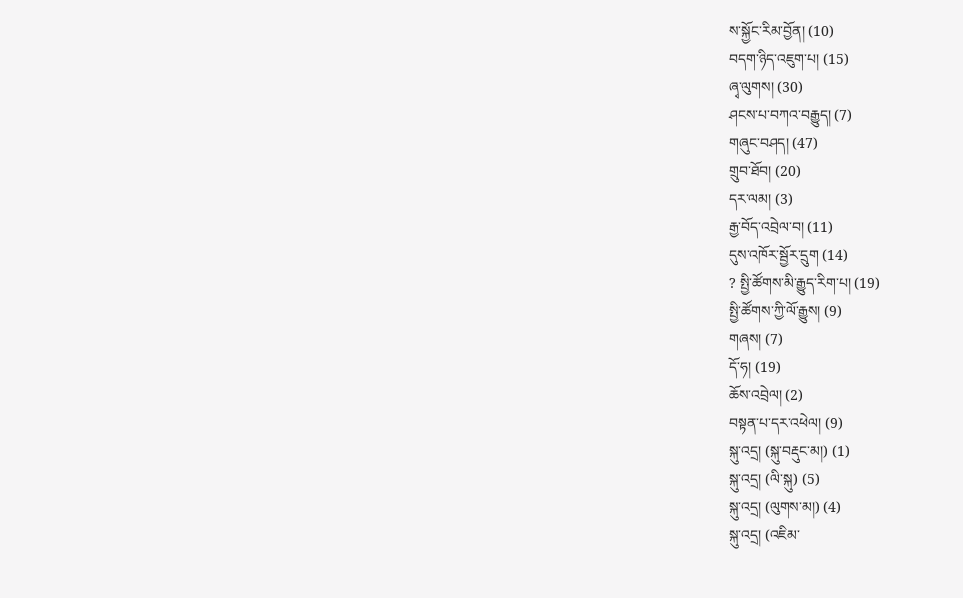ས་སྐྱོང་རིམ་བྱོན། (10)
བདག་ཉིད་འཇུག་པ། (15)
ཞྭ་ལུགས། (30)
ཤངས་པ་བཀའ་བརྒྱུད། (7)
གཞུང་བཤད། (47)
གྲུབ་ཐོབ། (20)
དར་ལམ། (3)
རྒྱ་བོད་འབྲེལ་བ། (11)
དུས་འཁོར་སྦྱོར་དྲུག (14)
? སྤྱི་ཚོགས་མི་རྒྱུད་རིག་པ། (19)
སྤྱི་ཚོགས་ཀྱི་ལོ་རྒྱུས། (9)
གཞས། (7)
དོ་ཧ། (19)
ཆོས་འབྲེལ། (2)
བསྟན་པ་དར་འཕེལ། (9)
སྐུ་འདྲ། (སྐུ་བརྡུང་མ།) (1)
སྐུ་འདྲ། (ལི་སྐུ) (5)
སྐུ་འདྲ། (ལུགས་མ།) (4)
སྐུ་འདྲ། (འཇིམ་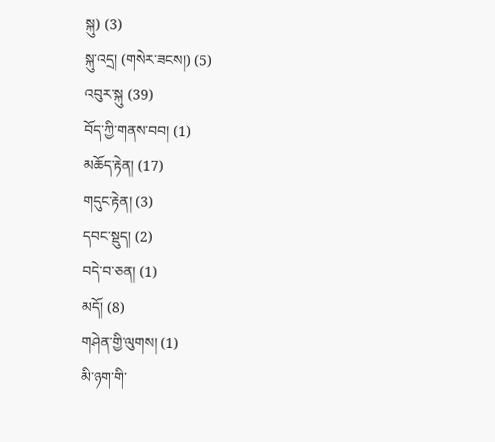སྐུ) (3)
སྐུ་འདྲ། (གསེར་ཟངས།) (5)
འབུར་སྐུ (39)
བོད་ཀྱི་གནས་བབ། (1)
མཆོད་རྟེན། (17)
གདུང་རྟེན། (3)
དབང་སྡུད། (2)
བདེ་བ་ཅན། (1)
མདོ། (8)
གཤེན་གྱི་ལུགས། (1)
མི་ཉག་གི་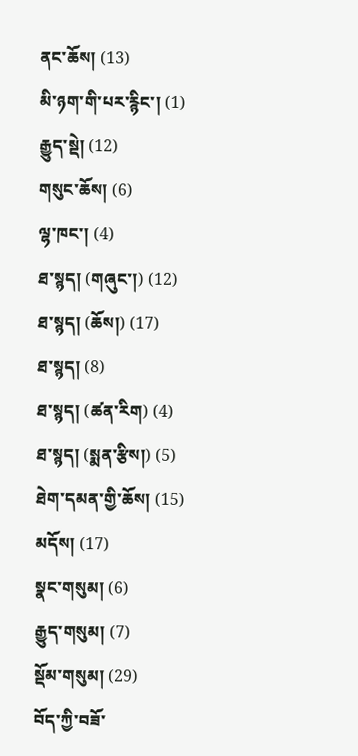ནང་ཆོས། (13)
མི་ཉག་གི་པར་རྙིང་། (1)
རྒྱུད་སྡེ། (12)
གསུང་ཆོས། (6)
ལྷ་ཁང་། (4)
ཐ་སྙད། (གཞུང་།) (12)
ཐ་སྙད། (ཆོས།) (17)
ཐ་སྙད། (8)
ཐ་སྙད། (ཚན་རིག) (4)
ཐ་སྙད། (སྨན་རྩིས།) (5)
ཐེག་དམན་གྱི་ཆོས། (15)
མདོས། (17)
སྣང་གསུམ། (6)
རྒྱུད་གསུམ། (7)
སྡོམ་གསུམ། (29)
བོད་ཀྱི་བཟོ་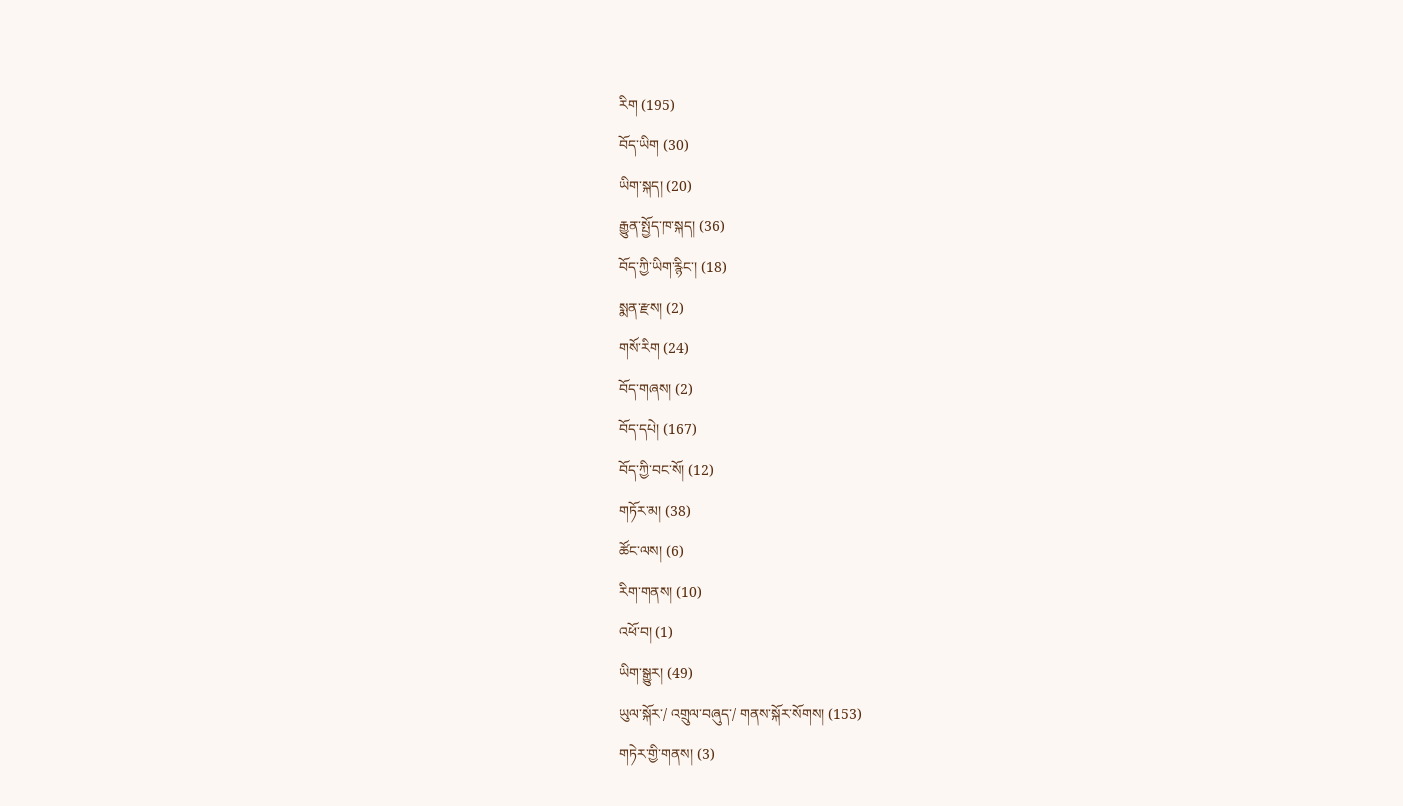རིག (195)
བོད་ཡིག (30)
ཡིག་སྐད། (20)
རྒྱུན་སྤྱོད་ཁ་སྐད། (36)
བོད་ཀྱི་ཡིག་རྙིང་། (18)
སྨན་རྫས། (2)
གསོ་རིག (24)
བོད་གཞས། (2)
བོད་དཔེ། (167)
བོད་ཀྱི་བང་སོ། (12)
གཏོར་མ། (38)
ཚོང་ལས། (6)
རིག་གནས། (10)
འཕོ་བ། (1)
ཡིག་སྒྱུར། (49)
ཡུལ་སྐོར་/ འགྲུལ་བཞུད་/ གནས་སྐོར་སོགས། (153)
གཏེར་གྱི་གནས། (3)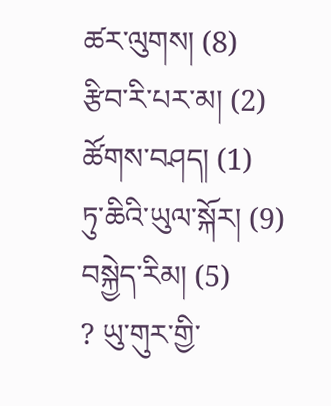ཚར་ལུགས། (8)
རྩིབ་རི་པར་མ། (2)
ཚོགས་བཤད། (1)
ཏུ་ཆིའི་ཡུལ་སྐོར། (9)
བསྐྱེད་རིམ། (5)
? ཡུ་གུར་གྱི་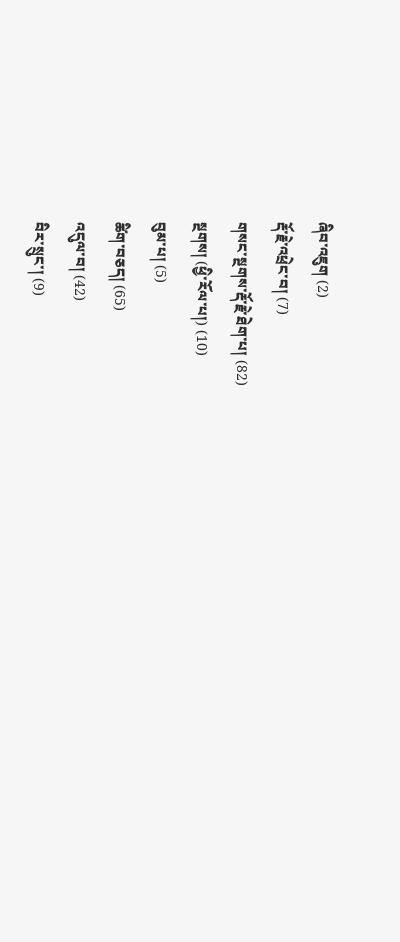ཞིབ་འཇུག (2)
རྡོ་རྗེ་འཕྲེང་བ། (7)
གསང་སྔགས་རྡོ་རྗེ་ཐེག་པ། (82)
སྔགས། (ཕྱི་རོལ་པ།) (10)
བུམ་པ། (5)
ཚིག་བཅད། (65)
འདུལ་བ། (42)
བིར་སྲུང་། (9)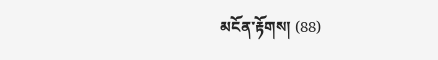མངོན་རྟོགས། (88)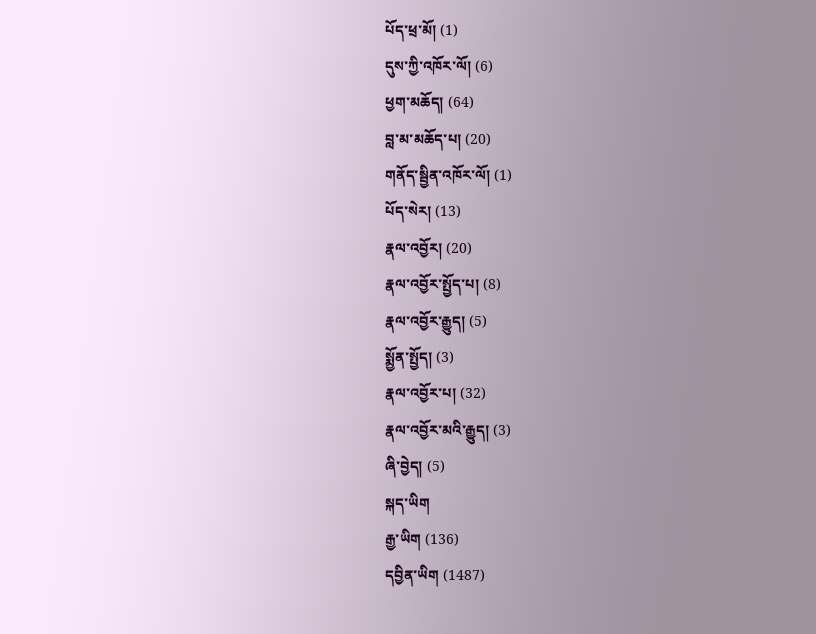པོད་ཕྲ་མོ། (1)
དུས་ཀྱི་འཁོར་ལོ། (6)
ཕྱག་མཆོད། (64)
བླ་མ་མཆོད་པ། (20)
གནོད་སྦྱིན་འཁོར་ལོ། (1)
པོད་སེར། (13)
རྣལ་འབྱོར། (20)
རྣལ་འབྱོར་སྤྱོད་པ། (8)
རྣལ་འབྱོར་རྒྱུད། (5)
སྨྱོན་སྤྱོད། (3)
རྣལ་འབྱོར་པ། (32)
རྣལ་འབྱོར་མའི་རྒྱུད། (3)
ཞི་བྱེད། (5)
སྐད་ཡིག
རྒྱ་ཡིག (136)
དབྱིན་ཡིག (1487)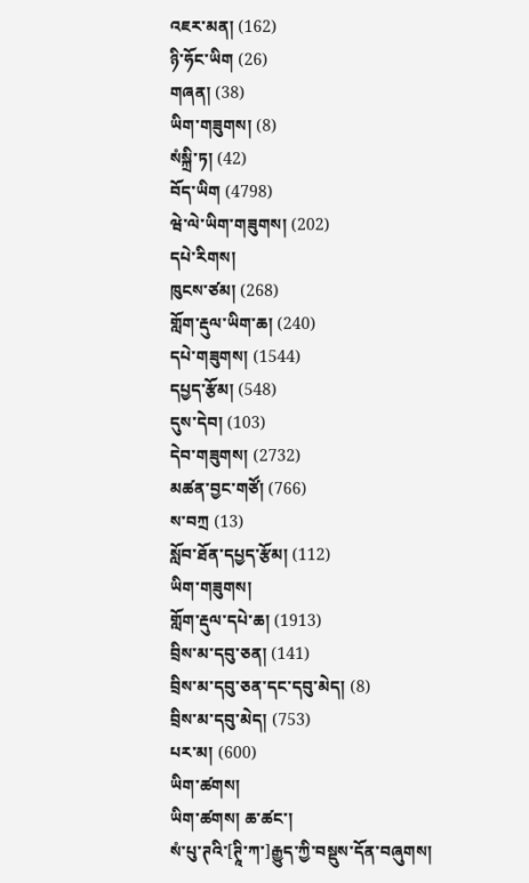འཇར་མན། (162)
ཉི་ཧོང་ཡིག (26)
གཞན། (38)
ཡིག་གཟུགས། (8)
སཾསྐྲི་ཏ། (42)
བོད་ཡིག (4798)
ཝེ་ལེ་ཡིག་གཟུགས། (202)
དཔེ་རིགས།
ཁུངས་ཙམ། (268)
གློག་རྡུལ་ཡིག་ཆ། (240)
དཔེ་གཟུགས། (1544)
དཔྱད་རྩོམ། (548)
དུས་དེབ། (103)
དེབ་གཟུགས། (2732)
མཚན་བྱང་གཙོ། (766)
ས་བཀྲ (13)
སློབ་ཐོན་དཔྱད་རྩོམ། (112)
ཡིག་གཟུགས།
གློག་རྡུལ་དཔེ་ཆ། (1913)
བྲིས་མ་དབུ་ཅན། (141)
བྲིས་མ་དབུ་ཅན་དང་དབུ་མེད། (8)
བྲིས་མ་དབུ་མེད། (753)
པར་མ། (600)
ཡིག་ཚགས།
ཡིག་ཚགས། ཆ་ཚང་།
སཾ་པུ་ཊའི་[ཊཱི་ཀ་]རྒྱུད་ཀྱི་བསྡུས་དོན་བཞུགས།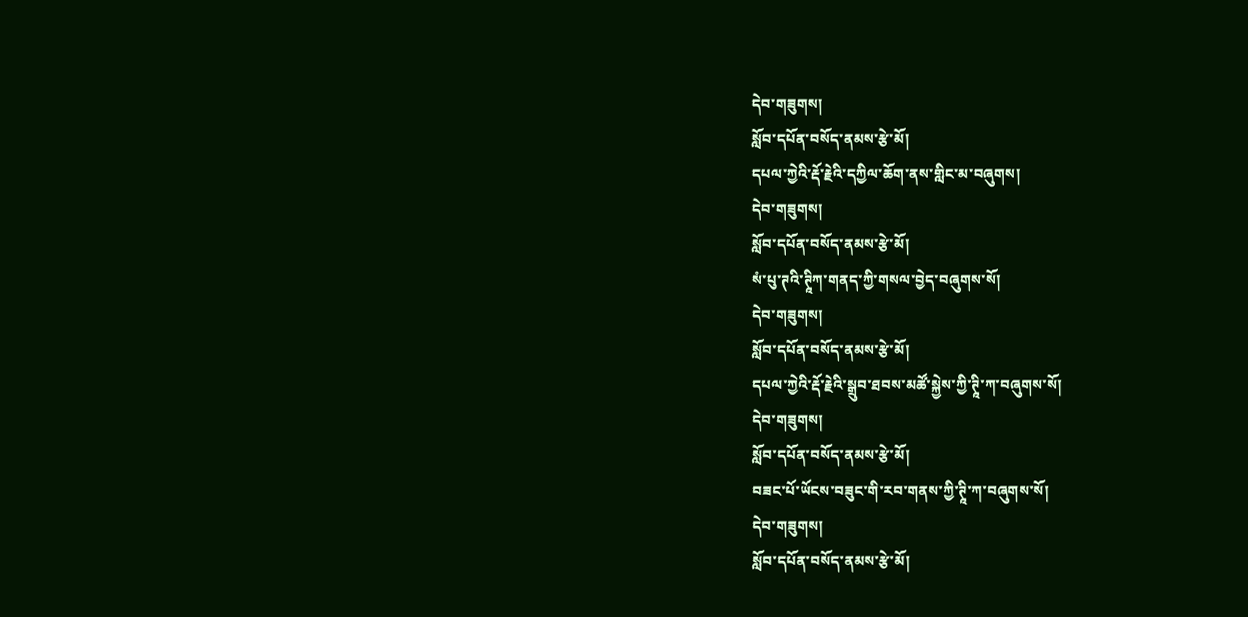དེབ་གཟུགས།
སློབ་དཔོན་བསོད་ནམས་རྩེ་མོ།
དཔལ་ཀྱེའི་རྡོ་རྗེའི་དཀྱིལ་ཆོག་ནས་གླིང་མ་བཞུགས།
དེབ་གཟུགས།
སློབ་དཔོན་བསོད་ནམས་རྩེ་མོ།
སཾ་པུ་ཊའི་ཊཱིཀ་གནད་ཀྱི་གསལ་བྱེད་བཞུགས་སོ།
དེབ་གཟུགས།
སློབ་དཔོན་བསོད་ནམས་རྩེ་མོ།
དཔལ་ཀྱེའི་རྡོ་རྗེའི་སྒྲུབ་ཐབས་མཚོ་སྐྱེས་ཀྱི་ཊཱི་ཀ་བཞུགས་སོ།
དེབ་གཟུགས།
སློབ་དཔོན་བསོད་ནམས་རྩེ་མོ།
བཟང་པོ་ཡོངས་བཟུང་གི་རབ་གནས་ཀྱི་ཊཱི་ཀ་བཞུགས་སོ།
དེབ་གཟུགས།
སློབ་དཔོན་བསོད་ནམས་རྩེ་མོ།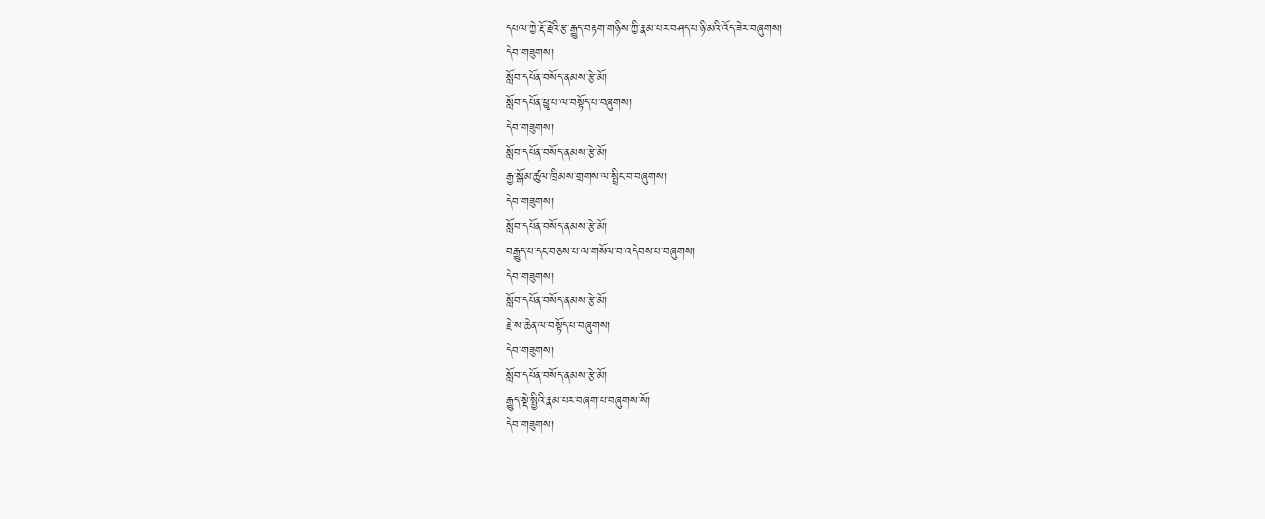དཔལ་ཀྱེ་རྡོ་རྗེའི་རྩ་རྒྱུད་བརྟག་གཉིས་ཀྱི་རྣམ་པར་བཤད་པ་ཉི་མའི་འོད་ཟེར་བཞུགས།
དེབ་གཟུགས།
སློབ་དཔོན་བསོད་ནམས་རྩེ་མོ།
སློབ་དཔོན་ཕྱྭ་པ་ལ་བསྟོད་པ་བཞུགས།
དེབ་གཟུགས།
སློབ་དཔོན་བསོད་ནམས་རྩེ་མོ།
རྒྱ་སྒོམ་ཚུལ་ཁྲིམས་གྲགས་ལ་སྤྲིང་བ་བཞུགས།
དེབ་གཟུགས།
སློབ་དཔོན་བསོད་ནམས་རྩེ་མོ།
བརྒྱུད་པ་དང་བཅས་པ་ལ་གསོལ་བ་འདེབས་པ་བཞུགས།
དེབ་གཟུགས།
སློབ་དཔོན་བསོད་ནམས་རྩེ་མོ།
རྗེ་ས་ཆེན་ལ་བསྟོད་པ་བཞུགས།
དེབ་གཟུགས།
སློབ་དཔོན་བསོད་ནམས་རྩེ་མོ།
རྒྱུད་སྡེ་སྤྱིའི་རྣམ་པར་བཞག་པ་བཞུགས་སོ།
དེབ་གཟུགས།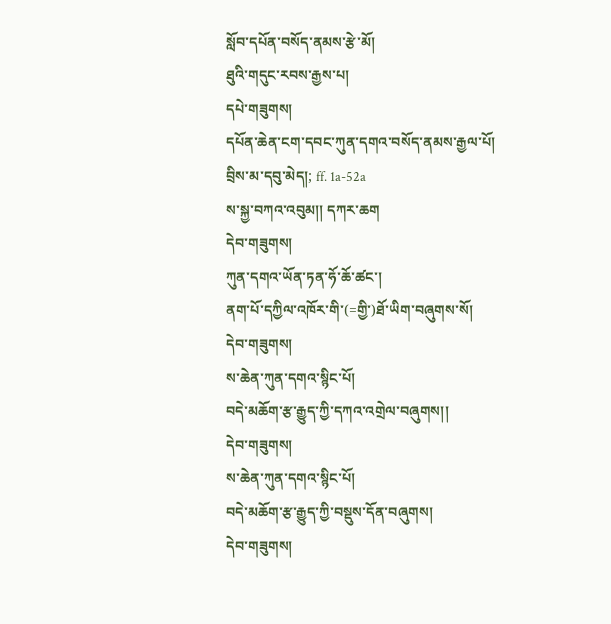སློབ་དཔོན་བསོད་ནམས་རྩེ་མོ།
ཐུའི་གདུང་རབས་རྒྱས་པ།
དཔེ་གཟུགས།
དཔོན་ཆེན་ངག་དབང་ཀུན་དགའ་བསོད་ནམས་རྒྱལ་པོ།
བྲིས་མ་དབུ་མེད།; ff. 1a-52a
ས་སྐྱ་བཀའ་འབུམ།། དཀར་ཆག
དེབ་གཟུགས།
ཀུན་དགའ་ཡོན་ཏན་ཧོ་ཆོ་ཚང་།
ནག་པོ་དཀྱིལ་འཁོར་གི་(=གྱི་)ཐོ་ཡིག་བཞུགས་སོ།
དེབ་གཟུགས།
ས་ཆེན་ཀུན་དགའ་སྙིང་པོ།
བདེ་མཆོག་རྩ་རྒྱུད་ཀྱི་དཀའ་འགྲེལ་བཞུགས།།
དེབ་གཟུགས།
ས་ཆེན་ཀུན་དགའ་སྙིང་པོ།
བདེ་མཆོག་རྩ་རྒྱུད་ཀྱི་བསྡུས་དོན་བཞུགས།
དེབ་གཟུགས།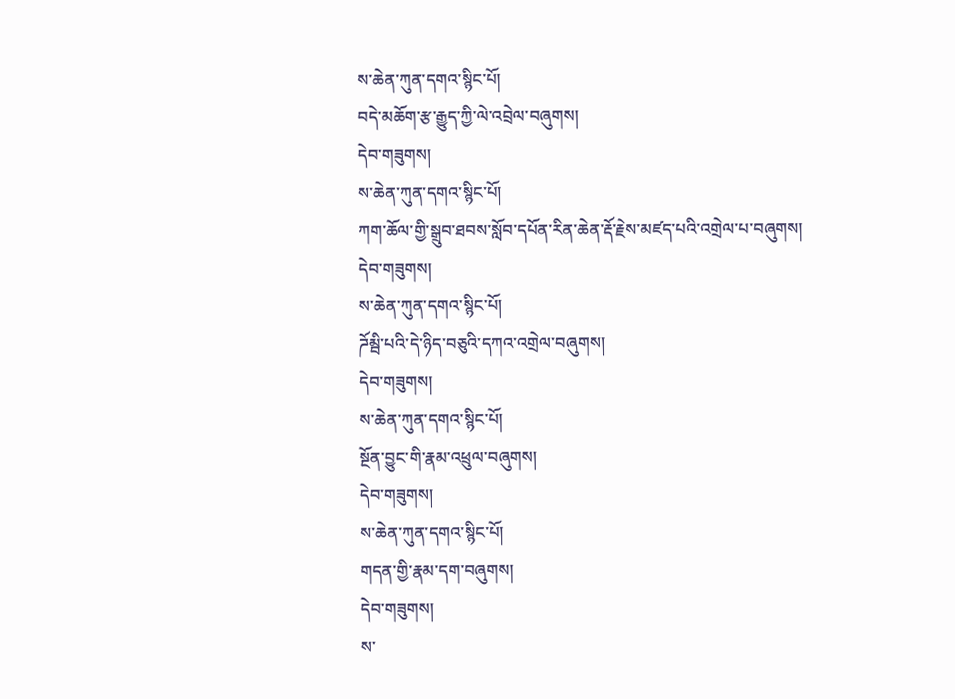ས་ཆེན་ཀུན་དགའ་སྙིང་པོ།
བདེ་མཆོག་རྩ་རྒྱུད་ཀྱི་ལེ་འབྲེལ་བཞུགས།
དེབ་གཟུགས།
ས་ཆེན་ཀུན་དགའ་སྙིང་པོ།
ཀག་ཆོལ་གྱི་སྒྲུབ་ཐབས་སློབ་དཔོན་རིན་ཆེན་རྡོ་རྗེས་མཛད་པའི་འགྲེལ་པ་བཞུགས།
དེབ་གཟུགས།
ས་ཆེན་ཀུན་དགའ་སྙིང་པོ།
ཌོམྦི་པའི་དེ་ཉིད་བཅུའི་དཀའ་འགྲེལ་བཞུགས།
དེབ་གཟུགས།
ས་ཆེན་ཀུན་དགའ་སྙིང་པོ།
སྔོན་བྱུང་གི་རྣམ་འཕྲུལ་བཞུགས།
དེབ་གཟུགས།
ས་ཆེན་ཀུན་དགའ་སྙིང་པོ།
གདན་གྱི་རྣམ་དག་བཞུགས།
དེབ་གཟུགས།
ས་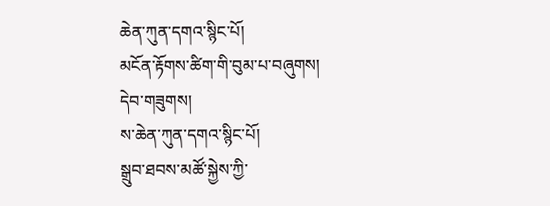ཆེན་ཀུན་དགའ་སྙིང་པོ།
མངོན་རྟོགས་ཚིག་གི་བུམ་པ་བཞུགས།
དེབ་གཟུགས།
ས་ཆེན་ཀུན་དགའ་སྙིང་པོ།
སྒྲུབ་ཐབས་མཚོ་སྐྱེས་ཀྱི་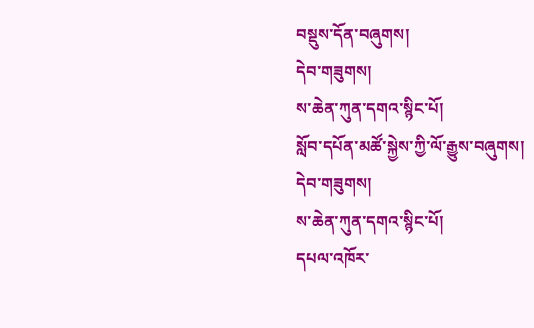བསྡུས་དོན་བཞུགས།
དེབ་གཟུགས།
ས་ཆེན་ཀུན་དགའ་སྙིང་པོ།
སློབ་དཔོན་མཚོ་སྐྱེས་ཀྱི་ལོ་རྒྱུས་བཞུགས།
དེབ་གཟུགས།
ས་ཆེན་ཀུན་དགའ་སྙིང་པོ།
དཔལ་འཁོར་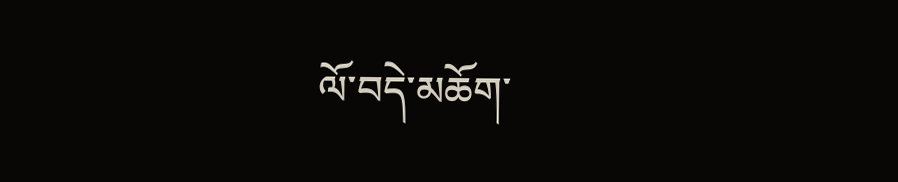ལོ་བདེ་མཆོག་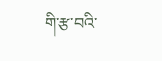གི་རྩ་བའི་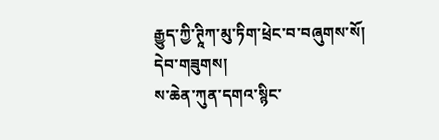རྒྱུད་ཀྱི་ཊཱིཀ་མུ་ཏིག་ཕྲེང་བ་བཞུགས་སོ།
དེབ་གཟུགས།
ས་ཆེན་ཀུན་དགའ་སྙིང་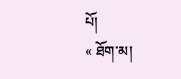པོ།
« ཐོག་མ།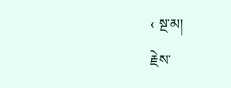‹ སྔ་མ།
རྗེས་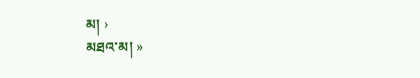མ། ›
མཐའ་མ། »